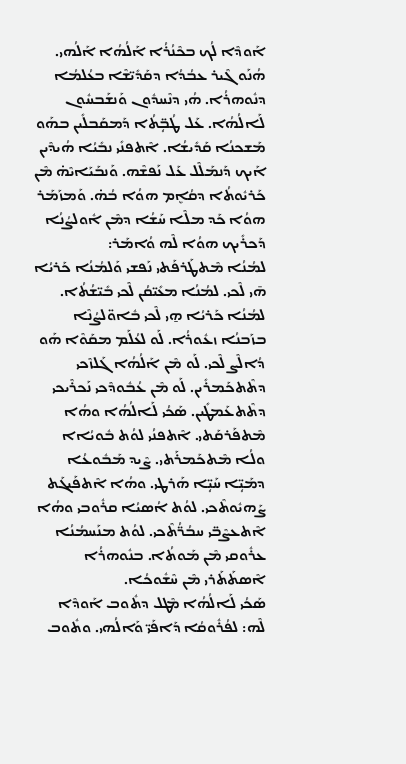ܐܰܘܕܶܐ ܠܳܟ ܒܟܶܢܳܪܳܐ ܐܰܠܳܗܳܐ ܐܰܠܳܗܝ. ܗܳܢܰܘ ܓܶܝܪ ܥܒܳܕܳܐ ܕܩܰܕܺܝ̈ܫܶܐ ܒܥܳܠܡܳܐ ܕܢܽܘܗܪܳܐ. ܗܳܝ ܕܢܶܚܕܽܘܢ ܘܰܢܫܰܒܚܽܘܢ ܠܰܐܠܳܗܳܐ. ܥܰܠ ܛܳܒܴ̈ܬܳܐ ܕܰܡܩܰܒܠܺܝܢ ܒܗܰܘ ܡܰܫܟܢܳܐ ܩܰܕܺܝܫܳܐ. ܐܶܬܦܢܺܝ ܢܒܺܝܳܐ ܗܳܝܕܶܝܢ ܐܰܝܟ ܕܰܢܡܰܠܶܠ ܥܰܠ ܢܰܦܫܶܗ. ܘܰܢܒܰܝܰܐܝܶܗ̇ ܡܶܢ ܟܰܪܝܽܘܬܳܐ ܕܩܳܐܷܡ ܗܘܳܐ ܒܳܗ̇. ܘܰܡܙܰܡܰܪ ܗܘܳܐ ܟܰܕ ܡܠܶܐ ܚܰܫܳܐ ܕܡܶܢ ܐܽܘܠܨܳܢܳܐ ܕܰܟܪܺܝܟ ܗܘܳܐ ܠܶܗ ܘܳܐܡܰܪ:
ܠܡܳܢܳܐ ܡܶܬܛܰܪܦܰܬܝ ܢܰܦܫܝ ܘܰܠܡܳܢܳܐ ܟܰܪܝܳܐ ܗ̄ܝ ܠܶܟܝ. ܠܡܳܢܳܐ ܡܥܺܝ̈ܩܳܢ ܠܶܟܝ ܒܺܝ̈ܫܳܬܳܐ. ܠܡܳܢܳܐ ܟܰܪܝܳܐ ܗ̱ܝ ܠܶܟܝ ܒܽܐܘ̈ܠܨܳܢܶܐ ܒܙܰܒܢܳܐ ܙܥܽܘܪܳܐ. ܠܰܘ ܠܥܳܠܰܡ ܡܩܰܘܶܐ ܗܰܘ ܕܳܐܠܶܨ ܠܶܟܝ. ܠܰܘ ܡܶܢ ܐܰܠܳܗܳܐ ܓܰܠܙܶܟܝ ܕܬܶܬܟܰܡܪܺܝܢ. ܠܰܘ ܡܶܢ ܥܳܒܽܘܕܶܟܝ ܢܰܟܪܶܝܟܝ ܕܬܶܬܥܰܡܛܺܝܢ. ܣܰܟܳܝ ܠܰܐܠܳܗܳܐ ܘܗܳܐ ܡܶܬܦܰܪܩܰܬܝ. ܐܶܬܦܢܳܝ ܠܘܳܬ ܒܽܘܝܳܐܐ ܘܠܳܐ ܡܶܬܟܰܡܪܰܬܝ. ܨܶܝܕ ܡܰܒܽܘܥܳܐ ܕܡܰܝܴ̈ܐ ܚܰܝܴ̈ܐ ܗܰܪܛܝ. ܘܗܳܐ ܐܶܬܦܰܝܓܰܬ ܨܰܗܝܽܘܬܶܟܝ. ܠܘܳܬ ܐܳܣܝܳܐ ܩܪܽܘܒܝ ܘܗܳܐ ܐܶܬܥܨܶܒ̈ܝ ܚܒܳܪ̈ܳܬܶܟܝ. ܠܘܳܬ ܡܢܰܚܡܳܢܳܐ ܥܪܽܘܩܝ ܡܶܢ ܡܰܘܬܳܐ. ܒܢܽܘܗܪܳܐ ܐܶܣܬܰܬܰܪܝ ܡܶܢ ܚܶܫܽܘܟܳܐ.
ܣܰܟܳܝ ܠܰܐܠܳܗܳܐ ܡܶܛܠ ܕܬܽܘܒ ܐܰܘܕܶܐ ܠܶܗ: ܠܦܳܪܽܘܩܳܐ ܕܰܐܦܰܝ̈ ܘܰܐܠܳܗܝ. ܘܬܽܘܒ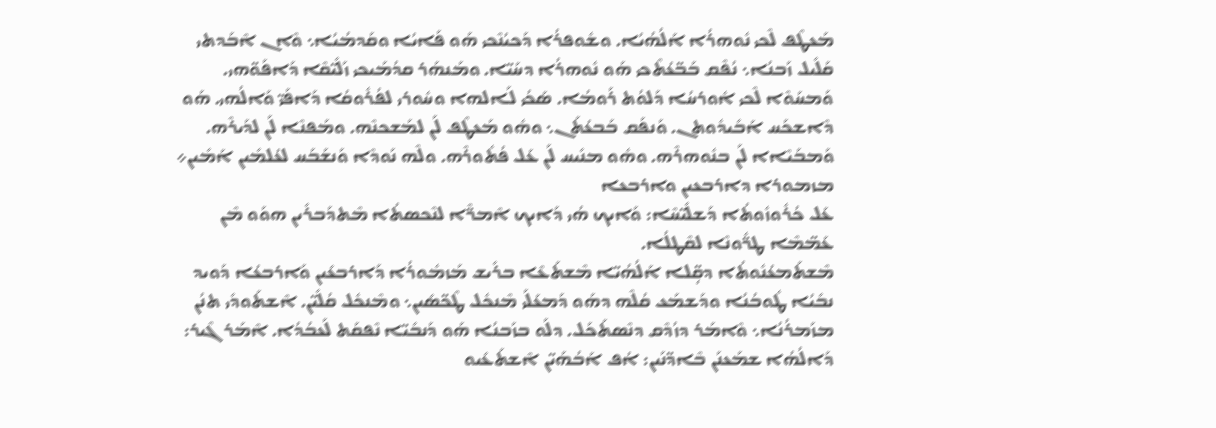ܡܰܥܛܶܦ ܠܶܟܝ ܢܽܘܗܪܳܐ ܐܰܠܳܗܳܝܳܐ. ܘܫܽܘܦܪܳܐ ܕܰܟܝܳܢܶܟܝ ܗܰܘ ܦܰܐܝܳܐ ܘܩܰܕܡܳܝܳܐ܆ ܘܶܐܢ ܐܶܒܰܕܬܝ ܩܰܠܺܝܠ ܙܰܒܢܳܐ܆ ܢܳܦܶܩ ܒܰܒ̈ܥܳܬܶܟܝ ܗܰܘ ܢܽܘܗܪܳܐ ܕܚܰܝ̈ܐ. ܘܡܰܢܗܰܪ ܩܕܳܡܰܝܟܝ ܙܰܠܺܝ̈ܩܶܐ ܕܰܐܦܰܘ̈ܗܝ. ܘܰܡܚܰܘܶܐ ܠܶܟܝ ܐܽܘܪܚܳܐ ܕܰܠܘܳܬ ܪܰܘܡܳܐ. ܣܰܟܳܝ ܠܰܐܠܗܐ ܘܚܽܘܪܝ ܠܦܳܪܽܘܩܳܐ ܕܰܐܦܰܝ̈ ܘܰܐܠܳܗܝ. ܗܰܘ ܕܶܐܫܟܰܚ ܐܰܒܺܝܕܽܘܬܢ. ܘܰܢܦܰܩ ܒܰܒܥܳܬܰܢ܆ ܘܗܽܘ ܡܰܥܛܶܦ ܠܰܢ ܠܡܰܫܟܢܶܗ. ܘܡܰܦܢܶܐ ܠܰܢ ܠܕܰܝܪܶܗ. ܘܰܡܒܰܝܶܐܐ ܠܰܢ ܒܢܽܘܗܪܶܗ. ܘܗܽܘ ܡܢܺܝܚ ܠܰܢ ܥܰܠ ܦܳܬܽܘܪܶܗ. ܘܠܶܗ ܢܰܘܕܶܐ ܘܰܢܫܰܒܰܚ ܠܥܳܠܡܺܝܢ ܐܰܡܺܝܢ܀
ܡܙܡܘܪܐ ܕܐܪܒܥܝܢ ܘܐܪܒܥܐ
ܥܰܠ ܟܳܪܽܘܙܽܘܬܳܐ ܕܰܫܠܺܝ̈ܚܶܐ: ܘܰܐܝܟ ܗܳܝ ܕܰܐܝܟ ܐܶܡܪ̈ܶܐ ܠܢܶܟܣܬܳܐ ܡܶܬܕܰܒܪܺܝܢ ܗܘܰܘ ܡܶܢ ܥܰܡ̈ܡܶܐ ܛܪ̈ܽܘܢܶܐ ܠܩܶܛܠܳܐ.
ܡܶܫܬܰܡܥܳܢܽܘܬܳܐ ܕܩܴ̈ܠܐ ܐܰܠܳܗܳܝ̈ܐ ܡܶܫܬܰܥܶܐ ܒܪܺܝܫ ܡܰܙܡܽܘܪܳܐ ܕܰܐܪܒܥܺܝܢ ܘܰܐܪܒܥܳܐ ܕܰܘܝܕ ܢܒܺܝܳܐ ܛܽܘܒܳܢܳܐ ܘܕܰܫܡܰܥ ܩܳܠܶܗ ܕܗܰܘ ܕܰܡܥܰܠܰܝ ܡܶܢܟܽܠ ܛܶܟ̈ܣܺܝܢ܆ ܘܡܶܢܟܽܠ ܩܳܠܺܝ̈ܢ. ܐܶܫܬܰܘܕܺܝ ܬܢܳܢ ܡܙܰܡܪܳܢܳܐ܆ ܘܶܐܡܰܪ ܕܙܳܕܶܩ ܕܢܶܣܬܰܟܰܠ. ܕܠܰܘ ܒܙܰܒܢܳܐ ܗܰܘ ܕܰܢܒܺܝ̈ܐ ܢܶܦܩܰܬ ܠܰܥܒܳܕܳܐ. ܐܶܡܰܪ ܓܶܝܪ:
ܕܰܐܠܳܗܳܐ ܫܡܰܥܢܰܢ ܒܶܐܕ̈ܢܰܝܢ: ܐܳܦ ܐܰܒܳܗܰܝ̈ܢ ܐܶܫܬܰܥܺܝܘ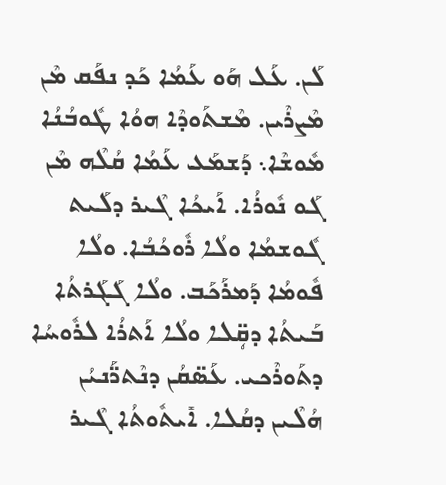ܠܰܢ. ܥܰܠ ܗܰܘ ܥܰܡܳܐ ܟܰܕ ܢܦܰܩ ܡܶܢ ܡܶܨܪܶܝܢ. ܡܶܫܬܰܘܕܶܐ ܗܘܳܐ ܛܽܘܒܳܢܳܐ ܡܽܘܫܶܐ܆ ܕܰܫܡܰܥ ܥܰܡܳܐ ܩܳܠܶܗ ܡܶܢ ܓܰܘ ܢܽܘܪܳܐ. ܐܰܝܟܳܐ ܓܶܝܪ ܕܠܰܝܬ ܓܽܘܫܡܳܐ ܘܠܳܐ ܪܽܘܟܳܒܳܐ. ܘܠܳܐ ܦܽܘܡܳܐ ܕܰܡܪܰܟܰܒ. ܘܠܳܐ ܓܰܓܰܪܬܳܐ ܒܰܝܬܳܐ ܕܩܴ̈ܠܐ ܘܠܳܐ ܐܰܬܪܳܐ ܠܪܽܘܚܳܐ ܕܬܰܘܪܶܟܝ. ܥܰܣ̈ܩܳܢ ܕܢܶܬܪ̈ܰܢܝܳܢ ܗܳܠܶܝܢ ܕܩܳܠܐ. ܐܺܝܬܽܘܬܳܐ ܓܶܝܪ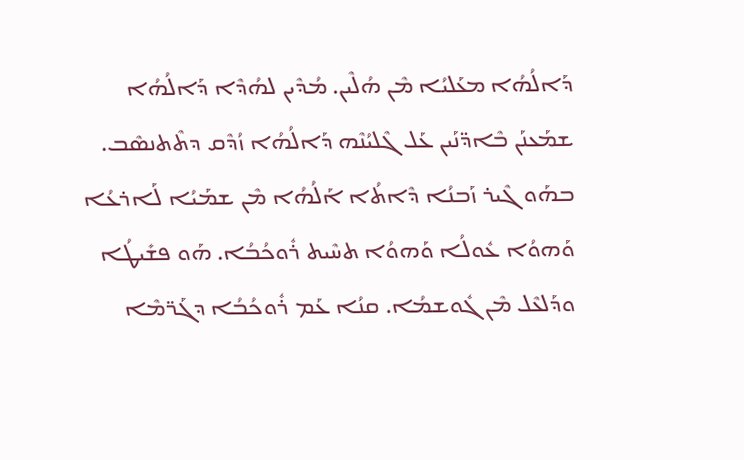ܕܰܐܠܳܗܳܐ ܡܥܰܠܝܳܐ ܡܶܢ ܗܳܠܶܝܢ. ܡܳܕܶܝܢ ܠܗܳܕܶܐ ܕܰܐܠܳܗܳܐ ܫܡܰܥܢܰܢ ܒܶܐܕ̈ܢܰܝܢ ܥܰܠ ܓܶܠܝܳܢܶܗ ܕܰܐܠܳܗܳܐ ܙܳܕܶܩ ܕܬܶܬܢܣܶܒ. ܒܗܰܘ ܓܶܝܪ ܙܰܒܢܳܐ ܕܶܐܬܳܐ ܐܰܠܳܗܳܐ ܡܶܢ ܫܡܰܝܳܐ ܠܰܐܪܥܳܐ ܘܰܗܘܳܐ ܥܽܘܠܳܐ ܘܰܗܘܳܐ ܬܚܶܝܬ ܪܽܘܟܳܒܳܐ. ܗܰܘ ܦܫܺܝܛܳܐ ܘܕܰܠܥܶܠ ܡܶܢ ܓܽܘܫܡܳܐ. ܩܢܳܐ ܥܰܡ ܪܽܘܟܳܒܳܐ ܕܓܰܪ̈ܡܶܐ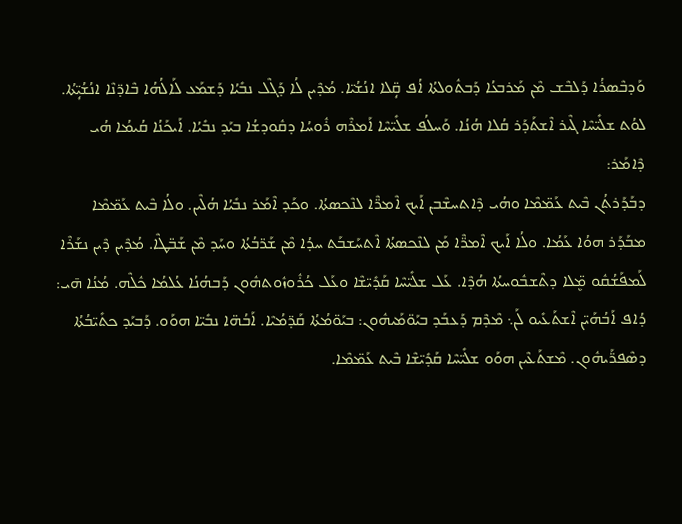ܘܰܕܒܶܣܪܳܐ ܕܰܠܒܶܫ ܡܶܢ ܡܰܪܒܥܳܐ ܕܰܒܬܽܘܠܬܳܐ ܐܳܦ ܩܴ̈ܠܐ ܐܢܳܫܳܝ̈ܐ. ܡܳܕܶܝܢ ܠܳܐ ܕܰܓܶܠ ܢܒܺܝܳܐ ܕܰܫܡܰܥ ܠܰܐܠܳܗܳܐ ܒܶܐܕ̈ܢܶܐ ܐܢܳܫܳܝܴ̈ܬܳܐ. ܠܘܳܬ ܫܠܺܝ̈ܚܶܐ ܓܶܝܪ ܐܶܫܬܰܕܰܪ ܩܳܠܐ ܗܳܢܳܐ. ܘܰܚܠܳܦ ܫܠܺܝ̈ܚܶܐ ܐܰܡܪܶܗ ܪܽܘܚܳܐ ܕܩܽܘܕܫܳܐ ܒܝܰܕ ܢܒܺܝܳܐ. ܐܰܝܟܰܢܳܐ ܩܳܝܡܳܐ ܗܳܝ ܕܶܐܡܰܪ:
ܕܒܰܕܰܪܬܳܢ ܒܶܝܬ ܥܰܡ̈ܡܶܐ ܘܗܳܝ ܕܶܐܬܚܫܶܒܢ ܐܰܝܟ ܐܶܡܪ̈ܶܐ ܠܢܶܟܣܬܳܐ. ܘܟܰܕ ܐܶܡܰܪ ܢܒܺܝܳܐ ܗܳܠܶܝܢ. ܘܠܳܐ ܒܶܝܬ ܥܰܡ̈ܡܶܐ ܡܒܰܕܰܪ ܗܘܳܐ ܥܰܡܳܐ. ܘܠܳܐ ܐܰܝܟ ܐܶܡܪ̈ܶܐ ܡܰܢ ܠܢܶܟܣܬܳܐ ܐܶܬܚܰܫܒܰܬ ܚܕܳܐ ܡܶܢ ܫܰܪ̈ܒܳܬܳܐ ܘܚܰܕ ܡܶܢ ܫܰܒ̈ܛܶܐ. ܡܳܕܶܝܢ ܕܶܝܢ ܢܫܰܪܶܐ ܠܰܡܦܰܫܳܩܽܘ ܡܷ̈ܠܐ ܕܬܶܫܒܽܘܚܬܳܐ ܗܳܕܶܐ. ܥܰܠ ܫܠܺܝ̈ܚܶܐ ܩܰܕܺܝ̈ܫܶܐ ܘܥܰܠ ܟܳܪܽܘܙܽܘܬܗܽܘܢ ܕܰܒܗܳܢܳܐ ܥܳܠܡܳܐ ܟܽܠܶܗ. ܡܳܢܳܐ ܗ̄ܝ:
ܕܳܐܦ ܐܰܒܳܗܰܝ̈ܢ ܐܶܫܬܰܥܺܝܘ ܠܰܢ܆ ܡܶܕܶܡ ܕܰܥܒܰܕ ܒܝܰܘ̈ܡܰܝܗܽܘܢ: ܒܝܰܘ̈ܡܳܬܳܐ ܩܰܕ̈ܡܳܝܶܐ. ܐܰܒܳܗ̈ܐ ܢܒܺܝ̈ܐ ܗܘܰܘ. ܕܰܒܝܰܕ ܟܬܺܝ̈ܒܳܬܳܐ ܕܣܶܦܪ̈ܰܝܗܽܘܢ. ܡܶܫܬܰܥܶܝܢ ܗܘܰܘ ܫܠܺܝ̈ܚܶܐ ܩܰܕܺܝ̈ܫܶܐ ܒܶܝܬ ܥܰܡ̈ܡܶܐ.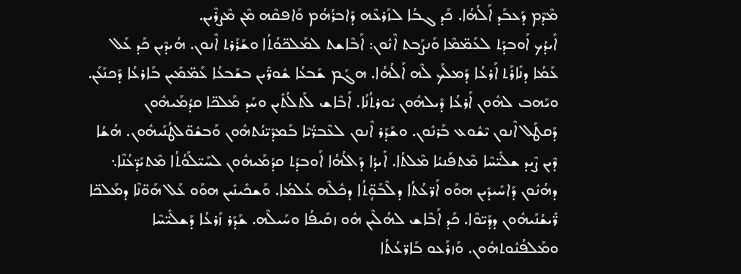ܡܶܕܶܡ ܕܰܥܒܰܕ ܐܰܠܳܗܳܐ. ܟܰܕ ܓܒܳܐ ܠܙܰܪܥܶܗ ܕܰܐܒܪܳܗܳܡ ܘܰܐܦܩܶܗ ܡܶܢ ܡܶܨܪܶܝܢ.
ܐܺܝܕܳܟ ܐܰܘܒܕܰܬ ܠܥܰܡ̈ܡܶܐ ܘܰܢܨܰܒܬ ܐܶܢܽܘܢ: ܐܰܒܶܐܫܬ ܠܡܰܠܟ̈ܘܳܬܳܐ ܘܫܰܪܰܪܬ ܐܶܢܘܢ. ܗܳܝܕܶܝܢ ܟܰܕ ܥܰܠ ܥܰܡܳܐ ܕܢܺܐܪܰܬ ܐܰܪܥܳܐ ܕܰܡܠܰܟ ܠܶܗ ܐܰܠܳܗܳܐ. ܗܓܰܡ ܫܰܒܥܳܐ ܫܽܘܪ̈ܺܝܢ ܒܫܰܒܥܳܐ ܥܰܡ̈ܡܺܝܢ ܒܰܐܪܥܳܐ ܕܰܟܢܰܥܰܢ. ܘܝܰܗܒ ܠܗܽܘܢ ܐܰܪܥܳܐ ܕܺܝܠܗܽܘܢ ܝܽܘܪܬܳܢܳܐ. ܐܰܒܶܐܫ ܠܰܬܠܳܬܺܝܢ ܘܚܰܕ ܡܰܠܟ̈ܐ ܩܕܳܡܰܝܗܽܘܢ ܕܰܩܛܰܠ ‌ܐܶܢܘܢ ܝܶܫܽܘܥ ܒܰܪܢܽܘܢ. ܘܫܰܕܰܪ ܐܶܢܘܢ ܠܥܶܒܪ̈ܳܝܶܐ ܒܰܡܕܺܝ̈ܢܳܬܗܽܘܢ ܘܰܒܫܽܘ̈ܠܛܳܢܰܝܗܽܘܢ. ܗܳܫܳܐ ܕܶܝܢ ܨܶܝܕ ܫܠܺܝ̈ܚܶܐ ܡܶܬܦܰܢܝܳܐ ܡܶܠܬܳܐ. ܐܺܝܕܳܐ ܕܰܐܠܳܗܳܐ ܐܰܘܒܕܰܬ ܩܕܳܡܰܝܗܽܘܢ ܠܚܰܝ̈ܠܰܘܳܬܳܐ ܡܶܬܝܰܕ̈ܥܳܢܶܐ܆ ܕܗܳܢܽܘܢ ܕܰܐܚܺܝܕܺܝܢ ܗܘܰܘ ܐܰܪ̈ܥܳܬܳܐ ܕܠܶܒܰܘܴ̈ܬܳܐ ܕܟܽܠܶܗ ܥܳܠܡܳܐ. ܘܰܫܟܺܝܢܺܝܢ ܗܘܰܘ ܥܰܠ ܗܰܘ̈ܢܶܐ ܕܡܰܠܟ̈ܐ ܪ̈ܺܝܫܳܢܰܝܗܽܘܢ ܕܕܰܝ̈ܘܶܐ. ܟܰܕ ܐܰܒܶܐܫ ܠܗܳܠܶܝܢ ܗܽܘ ܙܩܺܝܦܳܐ ܘܚܰܝܠܶܗ. ܫܰܕܰܪ ܙܰܪܥܳܐ ܕܰܫܠܺܝ̈ܚܶܐ ܘܡܰܠܦܳܢܽܘܬܗܽܘܢ. ܘܰܙܪܰܥܘ ܒܰܐܪ̈ܥܳܬܳܐ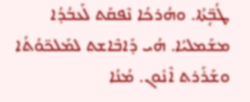ܛܳܒܴ̈ܬܳܐ. ܘܗܳܪܟܳܐ ܢܶܦܩܰܬ ܠܰܥܒܳܕܳܐ ܡܫܰܡܠܝܳܐ. ܗܳܝ ܕܰܐܒܶܐܫܬ ܠܡܰܠܟ̈ܘܳܬܳܐ ܘܫܰܪܰܪܬ ܐܶܢܽܘܢ. ܡܳܢܳܐ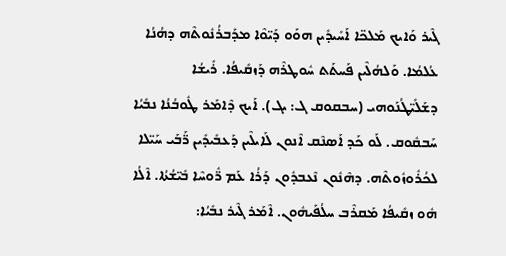ܓܶܝܪ ܘܰܐܝܟ ܡܰܠܟ̈ܐ ܐܰܚܺܝܕܺܝܢ ܗܘܰܘ ܕܰܝ̈ܘܶܐ ܡܕܰܒܪܳܢܽܘܬܶܗ ܕܗܳܢܳܐ ܥܳܠܡܳܐ. ܘܰܠܗܳܠܶܝܢ ܦܰܚܬܰܬ ܚܽܘܛܪܶܗ ܕܰܙܩܺܝܦܳܐ. ܪܺܝܫܳܐ ܕܫܰܠܺܝ̈ܛܳܢܰܘܗܝ (ܚܒܩܘܩ ܓ: ܝܓ). ܐܰܝܟ ܕܶܐܡܰܪ ܛܽܘܒܳܢܳܐ ܢܒܺܝܳܐ ܚܰܒܩܽܘܩ. ܠܰܘ ܟܰܕ ܐܰܣܢܶܩ ܐܶܢܘܢ ܠܰܐܝܠܶܝܢ ܕܰܥܒܺܝܕܺܝܢ ܪ̈ܰܒܰܝ ܚܰܝ̈ܠܐ ܠܟܳܪܽܘܙܽܘܬܶܗ. ܕܗܶܢܽܘܢ ܢܶܥܒܕܽܘܢ ܕܰܪܳܐ ܥܰܡ ܪ̈ܽܘܚܶܐ ܒܺܝ̈ܫܳܬܳܐ. ܐܶܠܳܐ ܗܽܘ ܙܩܺܝܦܳܐ ܡܰܩܪܶܒ ܚܠܳܦܰܝܗܽܘܢ. ܐܶܡܰܪ ܓܶܝܪ ܢܒܺܝܳܐ: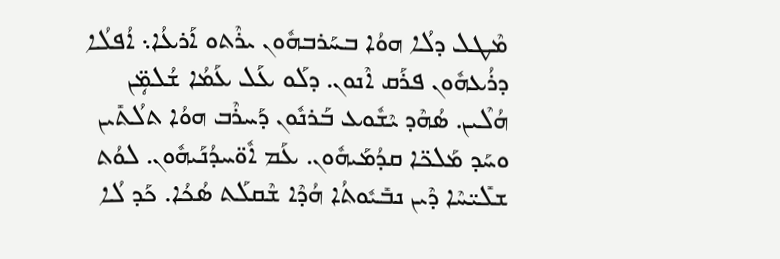ܡܶܛܠ ܕܠܳܐ ܗܘܳܐ ܒܚܰܪܒܗܽܘܢ ܝܪܶܬܘ ܐܰܪܥܳܐ܆ ܐܳܦܠܳܐ ܕܪܳܥܗܽܘܢ ܦܪܰܩ ܐܶܢܘܢ. ܕܠܰܘ ܥܰܠ ܥܰܡܳܐ ܫܳܠܡܴ̈ܢ ܗܳܠܶܝܢ. ܣܳܗܶܕ ܝܶܫܽܘܥ ܒܰܪܢܽܘܢ ܕܰܚܪܶܒ ܗܘܳܐ ܬܠܳܬܺܝܢ ܘܚܰܕ ܡܰܠܟ̈ܐ ܩܕܳܡܰܝܗܽܘܢ. ܥܰܡ ܐܽܘ̈ܚܕܳܢܰܝܗܽܘܢ. ܠܘܳܬ ܫܠܺܝ̈ܚܶܐ ܕܶܝܢ ܢܒܺܝܽܘܬܳܐ ܗܳܕܶܐ ܫܶܩܠܰܬ ܣܳܟܳܐ. ܟܰܕ ܠܳܐ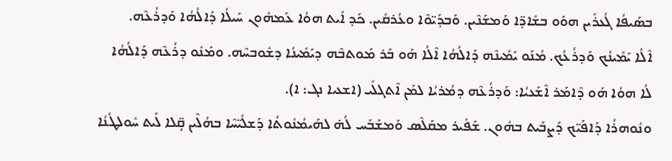ܒܣܰܝܦܳܐ ܓܳܥܪܺܝܢ ܗܘܰܘ ܒܫܺܐܕ̈ܐ ܘܰܡܫܰܢܶܝܢ. ܘܰܒܕܰܝ̈ܘܶܐ ܘܥܳܪܩܺܝܢ. ܟܰܕ ܐܺܝܬ ܗܘܳܐ ܥܰܡܗܽܘܢ ܚܰܝܠܳܐ ܕܰܐܠܳܗܳܐ ܘܰܕܪܳܥܶܗ.
ܐܶܠܳܐ ܝܰܡܺܝܢܳܟ ܘܰܕܪܳܥܳܟ. ܡܳܢܰܘ ܝܰܡܺܝܢܶܗ ܕܰܐܠܳܗܳܐ ܐܶܠܳܐ ܗܰܘ ܒܰܪ ܡܰܘܬܒܶܗ ܕܝܰܡܺܝܢܳܐ ܕܫܽܘܒܚܶܗ. ܘܡܰܢܽܘ ܕܪܳܥܶܗ ܕܰܐܠܳܗܳܐ ܠܳܐ ܗܘܳܐ ܗܰܘ ܕܶܐܡܰܪ ܐܶܫܰܥܝܳܐ: ܘܰܕܪܳܥܶܗ ܕܡܳܪܝܳܐ ܠܡܰܢ ܐܶܬܓܠܺܝ (ܐܫܥܝܐ ܢܓ: ܐ).
ܘܢܽܘܗܪܳܐ ܕܰܐܦܰܝ̈ܟ ܕܰܨܒܰܝܬ ܒܗܽܘܢ. ܫܰܦܺܝܪ ܡܩܰܠܶܣ ܘܰܡܫܰܒܰܚ ܠܳܗ̇ ܠܗܰܝܡܳܢܽܘܬܳܐ ܕܰܫܠܺܝ̈ܚܶܐ ܒܗܳܠܶܝܢ ܩܴ̈ܠܐ ܠܰܝܬ ܚܽܘܠܛܳܢܳܐ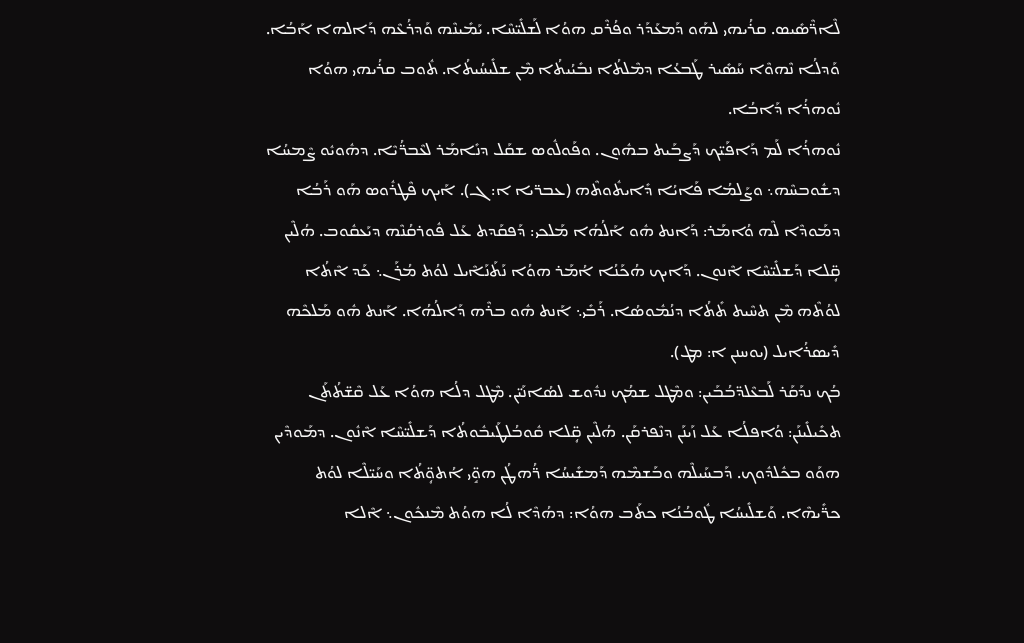ܠܶܐܪ̈ܶܣܺܝܣ. ܩܪܳܝܗܝ ܠܗܰܘ ܕܰܡܥܰܕܰܪ ܘܦܳܪܶܩ ܗܘܳܐ ܠܰܫܠܺܝ̈ܚܶܐ. ܝܰܡܺܝܢܶܗ ܘܰܕܪܳܥܶܗ ܕܰܐܠܗܐ ܐܰܒܳܐ. ܘܰܕܠܳܐ ܢܶܗܘܶܐ ܚܰܣܺܝܪ ܛܰܒܥܳܐ ܕܡܶܠܬܳܐ ܢܒܺܝܳܝܬܳܐ ܡܶܢ ܫܠܺܝܚܳܝܬܳܐ. ܬܽܘܒ ܩܪܳܝܗܝ ܗܘܳܐ ܢܽܘܗܪܳܐ ܕܰܐܒܳܐ.
ܢܽܘܗܪܳܐ ܠܰܡ ܕܰܐܦܰܝ̈ܟ ܕܰܨܒܰܝܬ ܒܗܽܘܢ. ܘܦܰܘܠܽܘܣ ܫܩܰܠ ܕܢܺܐܡܰܪ ܠܥܶܒܪ̈ܳܝܶܐ. ܕܗܽܘܝܽܘ ܨܶܡܚܳܐ ܕܫܽܘܒܚܶܗ܆ ܘܨܰܠܡܳܐ ܦܰܐܝܳܐ ܕܺܐܝܬܽܘܬܶܗ (ܥܒܪ̈ܝܐ ܐ: ܓ). ܐܰܝܟ ܦܶܛܪܽܘܣ ܗܰܘ ܪܰܒܳܐ ܕܡܰܘܕܶܐ ܠܶܗ ܘܳܐܡܰܪ: ܕܰܐܢܬ ܗܽܘ ܐܰܠܳܗܳܐ ܡܰܠܟܝ: ܕܰܦܩܰܕܬ ܥܰܠ ܦܽܘܪܩܳܢܶܗ ܕܝܰܥܩܽܘܒ. ܗܳܠܶܝܢ ܩܴ̈ܠܐ ܕܰܫܠܺܝ̈ܚܶܐ ܐܶܢܘܢ. ܕܰܐܝܟ ܗܳܟܰܢܳܐ ܐܳܡܰܪ ܗܘܳܐ ܢܰܬܰܢܰܐܶܝܠ ܠܘܳܬ ܡܳܪܰܢ܆ ܟܰܕ ܐܶܬܳܐ ܠܘܳܬܶܗ ܡܶܢ ܬܚܶܝܬ ܬܺܬܳܐ ܕܢܳܡܽܘܣܳܐ. ܪܰܒܺܝ܆ ܐܰܢܬ ܗܽܘ ܒܪܶܗ ܕܰܐܠܳܗܳܐ. ܐܰܢܬ ܗܽܘ ܡܰܠܟܶܗ ܕܺܝܣܪܳܐܝܠ (ܝܘܚܢܢ ܐ: ܡܛ).
ܒܳܟ ܢܕܰܩܰܪ ܠܰܒܥܶܠܕ̈ܒܳܒܰܝܢ: ܘܡܶܛܠ ܫܡܳܟ ܢܕܽܘܫ ܠܣܳܐܢܰܝ̈ܢ. ܡܶܛܠ ܕܠܳܐ ܗܘܳܐ ܥܰܠ ܩܶܫ̈ܬܳܬܰܢ ܬܟܺܝܠܺܝܢܰܢ: ܘܳܐܦܠܳܐ ܥܰܠ ܙܰܝܢܰܢ ܕܢܶܦܪܩܰܢ. ܗܳܠܶܝܢ ܩܴ̈ܠܐ ܩܽܘܒܳܠܛܰܝܒܽܘܬܳܐ ܕܰܫܠܺܝ̈ܚܶܐ ܐܶܢܽܘܢ. ܕܡܰܘܕܶܝܢ ܗܘܰܘ ܒܟܽܠܕܽܘܟ. ܕܰܒܚܰܝܠܶܗ ܘܒܰܫܡܶܗ ܕܰܡܫܺܝܚܳܐ ܪ̈ܳܗܛܳܢ ܗܘܱ̈ܝ ܐܳܬܘܴ̈ܬܳܐ ܘܚܰܝ̈ܠܶܐ ܠܘܳܬ ܟܪ̈ܺܝܗܶܐ. ܘܰܫܠܺܝܚܳܐ ܛܽܘܒܳܢܳܐ ܟܬܰܒ ܗܘܳܐ: ܕܗܳܕܶܐ ܠܳܐ ܗܘܳܬ ܡܶܢܟܽܘܢ܆ ܐܶܠܐ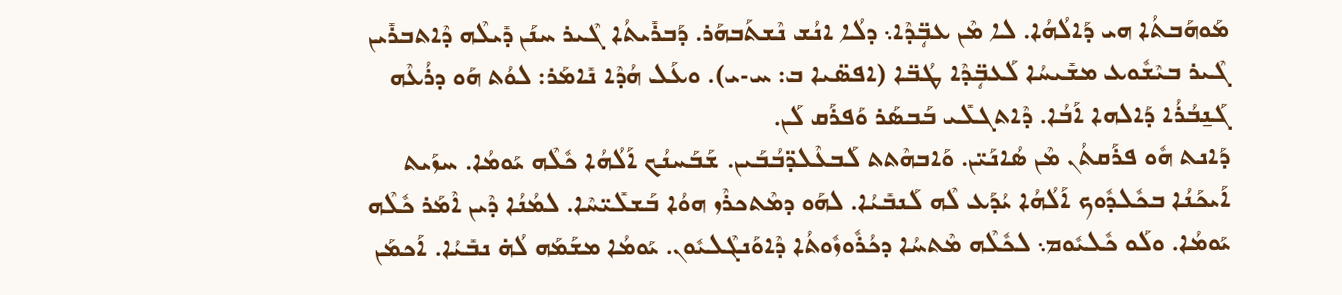ܡܰܘܗܰܒܬܳܐ ܗܝ ܕܰܐܠܳܗܳܐ. ܠܐ ܡܶܢ ܥܒܴ̈ܕܶܐ܆ ܕܠܳܐ ܐܢܳܫ ܢܶܫܬܰܒܗܰܪ. ܕܰܒܪܺܝܬܳܐ ܓܶܝܪ ܚܢܰܢ ܕܺܝܠܶܗ ܕܶܐܬܒܪܺܝܢ ܓܶܝܪ ܒܝܶܫܽܘܥ ܡܫܺܝܚܳܐ ܠܰܥܒܴ̈ܕܶܐ ܛܳܒ̈ܐ (ܐܦܣ̈ܝܐ ܒ: ܚ-ܝ). ܘܥܰܠ ܗܳܕܶܐ ܢܺܐܡܰܪ: ܠܘܳܬ ܗܰܘ ܕܪܳܥܶܗ ܓܰܢ̱ܒܳܪܳܐ ܕܰܐܠܗܐ ܐܰܒܳܐ. ܕܶܐܬܓܠܺܝ ܒܰܒܣܰܪ ܘܰܦܪܰܩ ܠܰܢ.
ܕܰܐܢܬ ܗܽܘ ܦܪܰܩܬܳܢ ܡܶܢ ܣܳܐܢܰܝ̈ܢ. ܘܰܐܒܗܶܬܬ ܠܰܒܥܶܠܕ̈ܒܳܒܰܝܢ. ܫܰܒܰܚܢܳܟ ܐܰܠܳܗܳܐ ܟܽܠܶܗ ܝܰܘܡܳܐ. ܚܙܰܝܬ ܐܰܝܟܰܢܳܐ ܒܟܽܠܕܽܘܟ ܐܰܠܳܗܳܐ ܝܳܕܰܥ ܠܶܗ ܠܰܢܒܺܝܳܐ. ܠܗܰܘ ܕܡܶܬܟܪܶܙ ܗܘܳܐ ܒܰܫܠܺܝ̈ܚܶܐ. ܠܡܳܢܳܐ ܕܶܝܢ ܐܶܡܰܪ ܟܽܠܶܗ ܝܰܘܡܳܐ. ܘܠܰܘ ܟܽܠܝܽܘܡ܆ ܠܟܽܠܶܗ ܡܶܬܚܳܐ ܕܟܳܪܽܘܙܽܘܬܳܐ ܕܶܐܘܰܢܓܶܠܝܽܘܢ. ܝܰܘܡܳܐ ܡܫܰܡܰܗ ܠܳܗ̇ ܢܒܺܝܳܐ. ܐܰܟܡܰܢ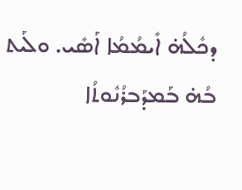ܕܟܽܠܳܗ̇ ܐܺܝܡܳܡܳܐ ܐܰܣܺܝ. ܘܠܰܝܬ ܒܳܗ̇ ܒܰܡܕܰܒܪܳܢܽܘܬܳܐ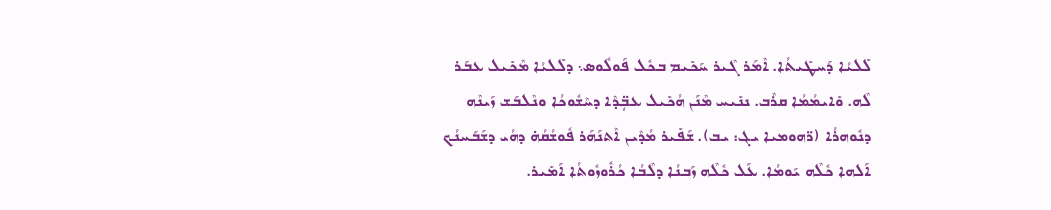ܠܺܠܝܳܐ ܕܰܚܛܺܝܬܳܐ. ܐܶܡܰܪ ܓܶܝܪ ܚܰܟܺܝܡ ܒܟܽܠ ܦܰܘܠܽܘܣ܆ ܕܠܺܠܝܳܐ ܡܶܟܺܝܠ ܥܒܰܪ ܠܶܗ. ܘܺܐܝܡܳܡܳܐ ܩܪܶܒ. ܢܢܺܝܚ ܡܶܢܰܢ ܗܳܟܺܝܠ ܥܒܴ̈ܕܶܐ ܕܚܶܫܽܘܟܳܐ ܘܢܶܠܒܰܫ ܙܰܝܢܶܗ ܕܢܽܘܗܪܳܐ (ܪ̈ܗܘܡܝܐ ܝܓ: ܝܒ). ܫܰܦܺܝܪ ܡܳܕܶܝܢ ܐܶܬܢܰܗܰܪ ܦܽܘܫܳܩܳܗ̇ ܕܗܳܝ ܕܫܰܒܰܚܢܳܟ ܐܰܠܗܐ ܟܽܠܶܗ ܝܰܘܡܳܐ. ܥܰܠ ܟܽܠܶܗ ܙܰܒܢܳܐ ܕܠܶܒܳܐ ܟܳܪܽܘܙܽܘܬܳܐ ܐܰܡܺܝܪ.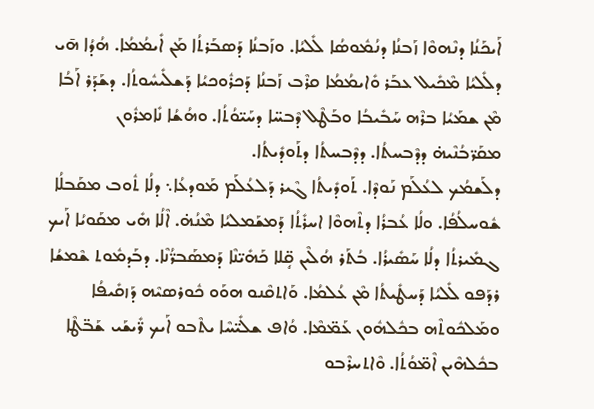ܐܰܝܟܰܢܳܐ ܕܢܶܗܘܶܐ ܙܰܒܢܳܐ ܕܢܳܡܽܘܣܳܐ ܠܺܠܝܳܐ. ܘܙܰܒܢܳܐ ܕܰܣܒܰܪܬܳܐ ܡܰܢ ܐܺܝܡܳܡܳܐ. ܗܳܕܳܐ ܗ̄ܝ ܕܠܺܠܝܳܐ ܡܶܟܺܝܠ ܥܒܰܪ ܘܺܐܝܡܳܡܳܐ ܩܪܶܒ ܙܰܒܢܳܐ ܕܰܟܪܽܘܟܝܳܐ ܕܰܫܠܺܝܚܽܘܬܳܐ. ܕܫܰܕܰܪ ܐܰܒܳܐ ܡܶܢ ܫܡܰܝܳܐ ܒܪܶܗ ܚܰܒܺܝܒܳܐ ܘܒܰܛܶܠ ܕܶܒܚ̈ܐ ܕܚܰܝ̈ܘܳܬܳܐ. ܘܗܳܫܳܐ ܢܺܐܡܪܽܘܢ ܡܩܰܪ̈ܒܳܢܶܝܗ̇ ܕܕܶܒܚܬܳܐ. ܕܕܶܒܚܬܳܐ ܕܬܰܘܕܺܝܬܳܐ.
ܕܠܰܫܡܳܟ ܠܥܳܠܰܡ ܢܰܘܕܶܐ. ܬܰܘܕܺܝܬܳܐ ܓܶܝܪ ܕܰܠܥܳܠܰܡ ܡܰܘܕܥܳܐ܆ ܕܠܳܐ ܬܽܘܒ ܡܩܰܒܠܳܐ ܫܽܘܚܠܳܦܳܐ. ܘܠܳܐ ܥܳܒܪܳܐ ܕܬܶܗܘܶܐ ܐܚܪܺܬܳܐ ܕܰܡܫܰܡܠܝܳܐ ܡܶܢܳܗ̇. ܐܶܠܳܐ ܗܺܝ ܡܩܰܘܝܳܐ ܐܰܝܟ ܓܡܺܝܪܬܳܐ ܕܠܳܐ ܚܰܣܺܝܪܳܐ. ܒܳܬܰܪ ܗܳܠܶܝܢ ܩܴ̈ܠܐ ܟܰܗܺܝ̈ܢܶܐ ܕܰܡܣܰܒܪ̈ܳܢܶܐ. ܕܒܰܕܡܽܘܬ ܫܶܡܫܳܐ ܪܕܰܦܘ ܠܺܠܝܳܐ ܕܰܚܛܺܝܬܳܐ ܡܶܢ ܥܳܠܡܳܐ. ܘܰܐܬܩܶܢܘ ܗܘܰܘ ܟܽܘܪܣܝܶܗ ܕܰܙܩܺܝܦܳܐ ܘܡܰܠܟܽܘܬܶܗ ܒܟܽܠܗܽܘܢ ܥܰܡ̈ܡܶܐ. ܘܳܐܦ ܫܠܺܝ̈ܚܶܐ ܝܬܶܒܘ ܐܰܝܟ ܪ̈ܺܝܫܰܝ ܫܰܒ̈ܛܶܐ ܒܟܽܠܗܶܝܢ ܐܶܡ̈ܘܳܬܳܐ. ܘܶܐܬܚܪܶܒܘ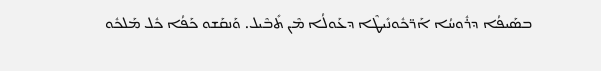ܒܣܰܝܦܳܐ ܕܪܽܘܚܳܐ ܐܰܪ̈ܟܽܘܢܺܝܛܶܐ ܕܥܰܘܠܳܐ ܡܶܢ ܬܺܒܶܝܠ. ܘܰܢܩܰܫܘ ܟܰܦܳܐ ܟܽܠ ܡܰܠܟܽܘ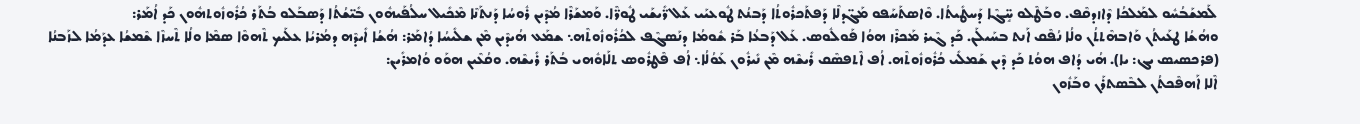ܠܰܡܫܰܒܳܚܽܘ ܠܡܰܠܟܳܐ ܕܶܐܙܕܩܶܦ. ܘܒܰܛܶܠܘ ܚܱ̈ܓܶܐ ܕܰܚܛܺܝܬܳܐ. ܘܶܐܣܬܰܚܰܦܘ ܡܰܓ̈ܕܠܶܐ ܕܰܦܬܰܟܪܽܘܬܳܐ ܕܰܒܢܳܬ ܛܽܘܥܝܰܝ ܥܰܠ ܪ̈ܺܝܫܰܝ ܛܽܘܪ̈ܶܐ. ܘܰܡܫܰܪܶܐ ܡܳܕܶܝܢ ܪܽܘܚܳܐ ܕܰܢܬܰܢܶܐ ܡܶܟܺܝܠ ܚܠܳܦܰܝܗܽܘܢ ܒܺܝ̈ܫܳܬܳܐ ܕܰܣܒܰܠܘ ܒܳܬܰܪ ܟܳܪܽܘܙܽܘܬܗܽܘܢ ܟܰܕ ܐܳܡܰܪ:
ܘܗܳܫܳܐ ܛܥܰܝܬܳܢ ܘܰܐܒܗܶܬܬܳܢ ܘܠܳܐ ܢܳܦܶܩ ܐܰܢܬ ܒܚܰܝܠܰܢ. ܟܰܕ ܓܶܝܪ ܡܰܟܪܶܙ ܗܘܳܐ ܦܰܘܠܽܘܣ. ܥܰܠ ܕܰܒܥܳܐ ܒܰܪ ܫܽܘܡܳܐ ܕܢܰܣܓܶܦ ܠܟܳܪܽܘܙܽܘܬܶܗ܆ ܫܡܰܥ ܗܳܝܕܶܝܢ ܡܶܢ ܫܠܺܝܚܳܐ ܕܳܐܡܰܪ: ܗܳܫܳܐ ܐܺܝܕܶܗ ܕܡܳܪܝܳܐ ܥܠܰܝܟ ܬܶܗܘܶܐ ܣܡܶܐ ܘܠܳܐ ܬܶܚܙܶܐ ܫܶܡܫܳܐ ܥܕܰܡܳܐ ܠܙܰܒܢܳܐ (ܦܪܟܣܝܣ ܝܓ: ܝܐ). ܗܳܝ ܕܳܐܦ ܗܘܳܬ ܟܰܕ ܕܶܝܢ ܫܰܡܠܺܝ ܟܳܪܽܘܙܽܘܬܶܗ. ܐܳܦ ܐܶܬܦܣܶܩ ܪܺܝܫܶܗ ܡܶܢ ܢܺܝܪܽܘܢ ܥܰܘܳܠܳܐ܆ ܐܳܦ ܦܶܛܪܽܘܣ ܬܠܰܐܘܽܗܝ ܒܳܬܰܪ ܪܺܝܫܶܗ. ܘܩܳܥܶܝܢ ܗܘܰܘ ܘܳܐܡܪܺܝܢ:
ܐܶܠܐ ܐܰܗܦܶܟܬܳܢ ܠܒܶܣܬܪܰܢ ܘܒܰܙܽܘܢ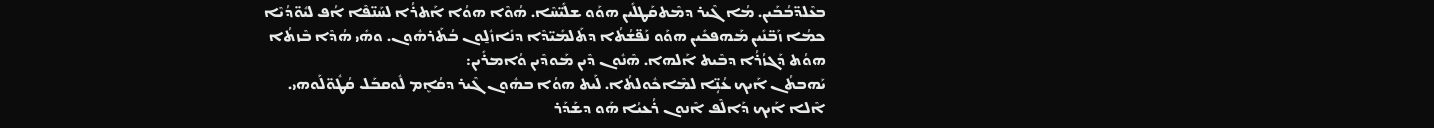ܒܥܶܠܕ̈ܒܳܒܰܝܢ. ܡܳܐ ܓܶܝܪ ܕܡܶܬܩܰܛܠܺܝܢ ܗܘܰܘ ܫܠܺܝ̈ܚܶܐ. ܗܳܘܶܐ ܗܘܳܐ ܐܰܬܪܳܐ ܠܚܰܢ̈ܦܶܐ ܐܳܦ ܠܝܽܘ̈ܕܳܝܶܐ ܟܡܳܐ ܙܰܒ̈ܢܺܝܢ ܡܰܗܦܟܺܝܢ ܗܘܰܘ ܢܰܦ̈ܫܳܬܳܐ ܕܬܰܠܡܺܝ̈ܕܶܐ ܕܢܺܐܙܽܠ̱ܘܢ ܒܳܬܰܪܗܽܘܢ. ܘܗܺܝ ܗܳܕܶܐ ܒܶܙܬܳܐ ܗܘܳܬ ܕܰܓܙܳܪܳܐ ܕܒܶܝܬ ܐܰܠܗܐ. ܗܶܢܽܘܢ ܕܶܝܢ ܡܰܘܕܶܝܢ ܘܳܐܡܪܺܝܢ:
ܝܰܗܒܬܳܢ ܐܰܝܟ ܥܳܢܴ̈ܐ ܠܡܶܐܟܽܘܠܬܳܐ. ܠܰܝܬ ܗܘܳܐ ܒܗܽܘܢ ܓܶܝܪ ܕܩܳܐܷܡ ܠܽܘܩܒܰܠ ܩܳܛܽܘ̈ܠܰܘܗܝ. ܐܶܠܐ ܐܰܝܟ ܕܰܐܠܶܦ ܐܶܢܘܢ ܪܳܥܝܳܐ ܗܰܘ ܕܫܰܕܰܪ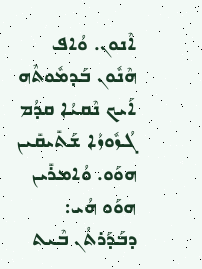ܐܶܢܘܢ. ܘܳܐܦ ܗܶܢܽܘܢ ܒܰܕܡܽܘܬܶܗ ܐܰܝܟ ܢܶܩܝܳܐ ܩܕܳܡ ܓܳܙܽܘܙܳܐ ܫܰܬܺܝܩܺܝܢ ܗܘܰܘ. ܘܳܐܡܪܺܝܢ ܗܘܰܘ ܗܳܝ:
ܕܒܰܕܰܪܬܳܢ ܒܶܝܬ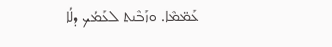ܥܰܡ̈ܡܶܐ. ܘܙܰܒܶܢܬ ܠܥܰܡܳܟ ܕܠܳܐ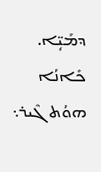ܕܡܰܝܴ̈ܐ. ܟܺܐܢܳܐ ܗܘܳܬ ܓܶܝܪ܆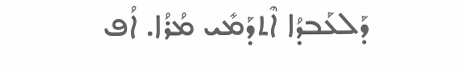ܕܰܠܥܰܒܕܳܐ ܐܶܬܕܰܡܺܝ ܡܳܪܳܐ. ܐܳܦ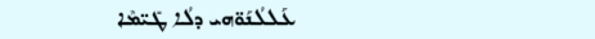ܥܰܠܠܳܢܰܘ̈ܗܝ ܕܠܳܐ ܛܺܝ̈ܡܶܐ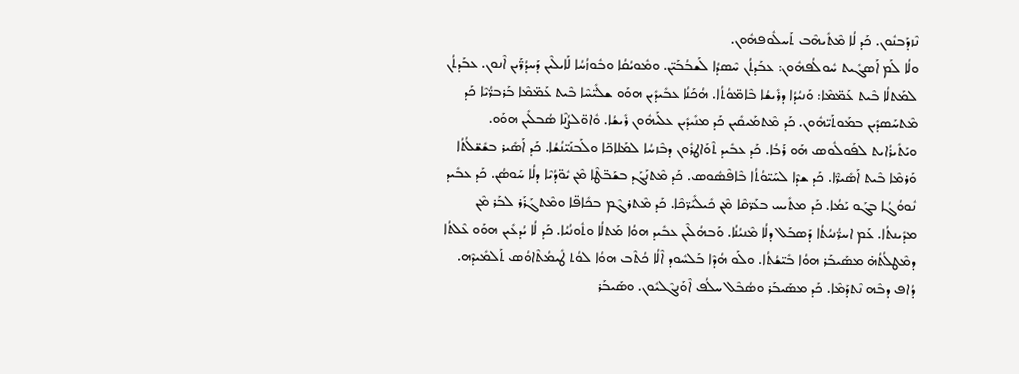ܢܶܙܕܰܒܢܽܘܢ. ܟܰܕ ܠܳܐ ܡܶܬܺܝܗܶܒ ܬܰܚܠܽܘܦܗܽܘܢ.
ܘܠܳܐ ܠܰܡ ܐܰܣܓܺܝܬ ܚܽܘܠܳܦܗܽܘܢ: ܥܒܰܕܬܳܢ ܚܶܣܕܳܐ ܠܰܫܒܳܒܰܝ̈ܢ. ܘܡܽܘܝܳܩܳܐ ܘܒܽܘܙܳܚܳܐ ܠܰܐܝܠܶܝܢ ܕܰܚܕܳܪ̈ܰܝܢ ܐܶܢܘܢ. ܥܒܰܕܬܳܢ ܠܡܰܬܠܳܐ ܒܶܝܬ ܥܰܡ̈ܡܶܐ: ܘܰܢܝܳܕܳܐ ܕܪܺܝܫܳܐ ܒܶܐܡ̈ܘܳܬܳܐ. ܗܳܟܰܢܳܐ ܥܒܺܝܕܺܝܢ ܗܘܰܘ ܫܠܺܝ̈ܚܶܐ ܒܶܝܬ ܥܰܡ̈ܡܶܐ ܒܰܪܒܪ̈ܳܝܶܐ ܟܰܕ ܡܶܬܚܰܣܕܺܝܢ ܒܡܰܘܬܰܝ̈ܗܽܘܢ. ܟܰܕ ܡܶܬܡܰܝܩܺܝܢ ܟܰܕ ܡܢܺܝܕܺܝܢ ܥܠܰܝܗܽܘܢ ܪܺܝܫܳܐ. ܘܽܐܘ̈ܠܨܳܢܶܐ ܣܳܒܠܺܝܢ ܗܘܰܘ. ܘܝܰܬܺܝܪܳܐܝܬ ܠܦܰܘܠܽܘܣ ܗܰܘ ܪܰܒܳܐ. ܟܰܕ ܥܒܺܝܕ ܬܶܘܰܐܛܪܽܘܢ ܕܒܶܙܚܳܐ ܠܡܰܠܐܟ̈ܐ ܘܠܰܒܢܰܝ̈ܢܳܫܳܐ. ܟܰܕ ܐܰܣܺܝܪ ܒܫܺܫ̈ܠܳܬܳܐ ܘܰܪܡܶܐ ܒܶܝܬ ܐܰܣܺܝܪ̈ܶܐ. ܟܰܕ ܫܕܶܐ ܠܚܰܝ̈ܘܳܬܳܐ ܒܶܐܦܶܣܽܘܣ. ܟܰܕ ܡܶܬܢܰܓܰܕ ܒܫܰܒ̈ܛܶܐ ܡܶܢ ܝܽܘ̈ܕܳܝܶܐ ܕܠܳܐ ܚܰܘܣܳܢ. ܟܰܕ ܥܒܺܝܕ ܢܽܘܘܳܓܳܐ ܒܓܰܘ ܝܰܡܳܐ. ܟܰܕ ܡܬܺܝܚ ܒܥܰܪ̈ܩܶܐ ܡܶܢ ܟܺܝܠܺܝܰܪ̈ܟܶܐ. ܟܰܕ ܡܶܬܪܓܶܡ ܒܟܺܐܦ̈ܐ ܘܡܶܬܓܰܪܰܪ ܠܒܰܪ ܡܶܢ ܡܕܺܝܢܬܳܐ. ܥܰܡ ܐܚܪ̈ܳܢܝܳܬܳܐ ܕܰܣܒܰܠ ܕܠܳܐ ܡܶܢܝܳܢܳܐ. ܘܰܒܗܳܠܶܝܢ ܥܒܺܝܕ ܗܘܳܐ ܡܰܬܠܳܐ ܘܬܽܘܢܳܝܳܐ. ܟܰܕ ܠܳܐ ܝܳܕܥܺܝܢ ܗܘܰܘ ܥܶܠܬܳܐ ܕܡܶܛܠܳܬܳܗ̇ ܡܣܰܝܒܰܪ ܗܘܳܐ ܒܺܝ̈ܫܳܬܳܐ. ܘܠܰܘ ܗܳܕܶܐ ܒܰܠܚܽܘܕ ܐܶܠܳܐ ܟܳܬܶܒ ܗܘܳܐ ܠܘܳܬ ܛܺܝܡܳܬܶܐܘܳܣ ܬܰܠܡܺܝܕܶܗ. ܕܳܐܦ ܕܒܶܗ ܢܶܬܕܰܡܶܐ. ܟܰܕ ܡܣܰܝܒܰܪ ܘܣܳܒܶܠ ܚܠܳܦ ܐܶܘܰܢܓܶܠܝܽܘܢ. ܘܣܰܝܒܰܪ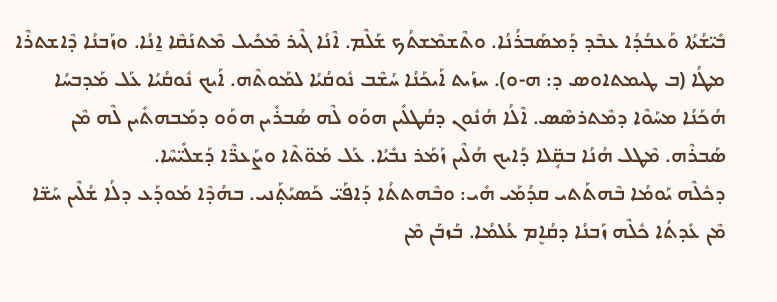ܒܺܝ̈ܫܳܬܳܐ ܘܰܥܒܳܕܳܐ ܥܒܶܕ ܕܰܡܣܰܒܪܳܢܳܐ. ܘܬܶܫܡܶܫܬܳܟ ܫܰܠܶܡ. ܐܶܢܳܐ ܓܶܝܪ ܡܶܟܺܝܠ ܡܶܬܢܰܩܶܐ ܐ̱ܢܳܐ. ܘܙܰܒܢܳܐ ܕܶܐܫܬܪܶܐ ܡܛܳܐ (ܒ ܛܝܡܬܐܘܣ ܕ: ܗ-ܘ). ܚܙܰܝܬ ܐܰܝܟܰܢܳܐ ܚܳܫܶܒ ܢܽܘܩܳܝܳܐ ܠܡܰܘܬܶܗ. ܐܰܝܟ ܢܽܘܩܳܝܳܐ ܥܰܠ ܡܰܕܒܚܳܐ ܗܳܟܰܢܳܐ ܡܚܰܘܶܐ ܕܡܶܬܪܣܶܣ. ܐܶܠܳܐ ܗܳܢܽܘܢ ܕܩܳܛܠܺܝܢ ܗܘܰܘ ܠܶܗ ܣܳܒܪܺܝܢ ܗܘܰܘ ܕܡܰܒܗܬܺܝܢ ܠܶܗ ܡܶܢ ܣܰܒܪܶܗ. ܡܶܛܠ ܗܳܢܳܐ ܒܩܴ̈ܠܐ ܕܰܐܝܟ ܗܳܠܶܝܢ ܙܰܡܰܪ ܢܒܺܝܳܐ. ܥܰܠ ܡܰܘ̈ܬܶܐ ܘܨܰܥܪ̈ܶܐ ܕܰܫܠܺܝ̈ܚܶܐ.
ܕܟܽܠܶܗ ܝܰܘܡܳܐ ܒܶܗܬܰܬܝ ܩܕܳܡܰܝ ܗܺܝ: ܘܒܶܗܬܬܳܐ ܕܰܐܦܰܝ̈ ܟܰܣܝܰܬ̣ܰܢܝ. ܒܗܳܕܶܐ ܡܰܘܕܰܥ ܕܠܳܐ ܫܳܠܶܝܢ ܚܰܫ̈ܐ ܡܶܢ ܥܺܕܬܳܐ ܟܽܠܶܗ ܙܰܒܢܳܐ ܕܩܳܐܷܡ ܥܳܠܡܳܐ. ܒܰܙܒܰܢ ܡܶܢ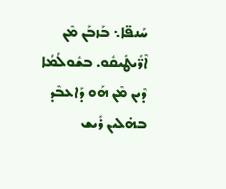ܚܰܢܦ̈ܐ܆ ܒܰܙܒܰܢ ܡܶܢ ܐܶܪ̈ܺܝܛܺܝܩܽܘ. ܒܫܽܘܠܳܡܳܐ ܕܶܝܢ ܡܶܢ ܗܰܘ ܕܰܐܥܒܶܕ ܒܗ̇ܠܝܢ ܪܺܝܫ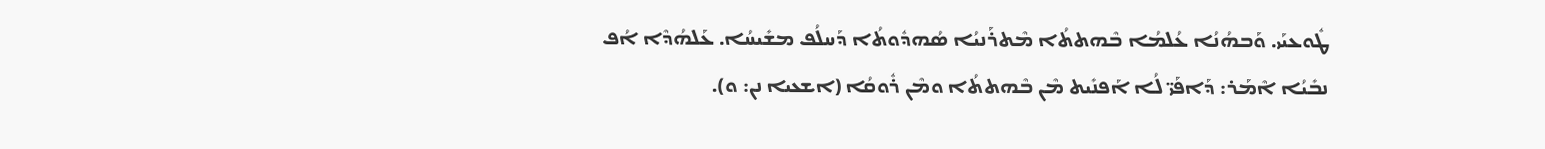ܛܽܘܥܝܰܝ. ܘܰܒܗܳܢܳܐ ܥܳܠܡܳܐ ܒܶܗܬܬܳܐ ܡܶܬܪܰܢܝܳܐ ܣܳܗܕܽܘܬܳܐ ܕܰܚܠܳܦ ܡܫܺܝܚܳܐ. ܥܰܠܗܳܕܶܐ ܐܳܦ ܢܒܺܝܳܐ ܐܶܡܰܪ: ܕܰܐܦܰܝ̈ ܠܳܐ ܐܰܦܢܺܝܬ ܡܶܢ ܒܶܗܬܬܳܐ ܘܡܶܢ ܪܽܘܩܳܐ (ܐܫܥܝܐ ܢܢ: ܘ).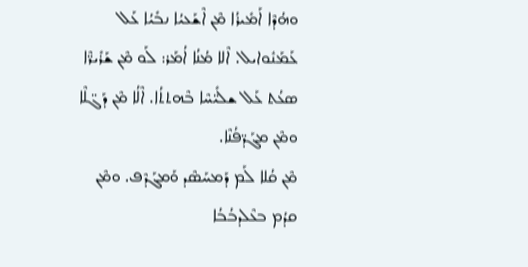ܘܗܳܕܶܐ ܐܰܡܺܝܪܳܐ ܡܶܢ ܐܶܫܰܥܝܳܐ ܢܒܺܝܳܐ ܥܰܠ ܥܰܡܰܢܽܘܐܝܠ. ܐܶܠܐ ܡܳܢܳܐ ܐܳܡܰܪ: ܠܰܘ ܡܶܢ ܫܰܪܺܝܪ̈ܶܐ ܣܥܳܬ ܥܰܠ ܫܠܺܝ̈ܚܶܐ ܒܶܗܬܬܳܐ. ܐܶܠܳܐ ܡܶܢ ܕܰܓ̈ܠܶܐ ܘܡܶܢ ܡܓܰܕ̈ܦܳܢܶܐ.
ܡܶܢ ܩܳܠܐ ܠܰܡ ܕܰܡܚܰܣܶܕ ܘܰܡܓܰܕܶܦ. ܘܡܶܢ ܩܕܳܡ ܒܥܶܠܕܒܳܒܳܐ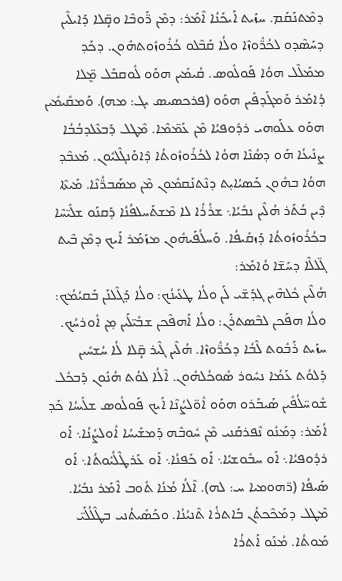ܕܡܶܬܢܰܩܰܡ. ܚܙܰܝܬ ܐܰܝܟܰܢܳܐ ܐܶܡܰܪ: ܕܡܶܢ ܪ̈ܰܘܒܶܐ ܘܩܴ̈ܠܐ ܕܰܐܝܠܶܝܢ ܕܚܰܣܶܕܘ ܠܟܳܪ̈ܽܘܙܶܐ ܘܠܳܐ ܩܰܒܶܠܘ ܟܳܪܽܘܙܽܘܬܗܽܘܢ. ܕܟܰܕ ܡܡܰܠܶܠ ܗܘܳܐ ܦܰܘܠܽܘܣ. ܩܳܝܡܺܝܢ ܗܘܰܘ ܠܽܘܩܒܰܠ ܡܷ̈ܠܐ ܕܳܐܡܰܪ ܘܰܡܓܰܕܦܺܝܢ ܗܘܰܘ (ܦܪܟܣܝܣ ܝܓ: ܡܗ). ܘܰܡܩܺܝܡܺܝܢ ܗܘܰܘ ܥܠܰܘܗܝ ܪܕܽܘܦܝܳܐ ܡܶܢ ܥܰܡ̈ܡܶܐ. ܡܶܛܠ ܕܰܒܥܶܠܕܒܳܒܳܐ ܨܢܺܝܥܳܐ ܗܰܘ ܕܣܳܢܶܐ ܗܘܳܐ ܠܟܳܪܽܘܙܽܘܬܳܐ ܕܶܐܘܰܢܓܶܠܝܽܘܢ. ܡܰܥܒܶܕ ܗܘܳܐ ܒܗܽܘܢ ܟܰܣܝܳܐܝ̣ܬ ܕܢܶܬܢܰܩܡܽܘܢ ܡܶܢ ܡܣܰܒܪ̈ܳܢܶܐ. ܡܰܝܬܶܐ ܕܶܝܢ ܒܳܬܰܪ ܗܳܠܶܝܢ ܢܒܺܝܳܐ܆ ܫܪܳܪܳܐ ܠܐ ܡܶܫܬܰܚܠܦܳܢܳܐ ܕܰܩܢܰܘ ܫܠܺܝ̈ܚܶܐ ܒܟܳܪܽܘܙܽܘܬܳܐ ܕܰܙܩܺܝܦܳܐ. ܘܰܚܠܳܦܰܝܗܽܘܢ ܡܙܰܡܰܪ ܐܰܝܟ ܕܡܶܢ ܒܶܝܬ ܓ̈ܠܠܶܐ ܕܚܰܫ̈ܐ ܘܳܐܡܰܪ:
ܗܳܠܶܝܢ ܟܽܠܗܶܝܢ ܓܕܰܫ̈ܝ ܠܰܢ ܘܠܳܐ ܛܥܰܝܢܳܟ: ܘܠܳܐ ܕܰܓܶܠܢܰܢ ܒܰܩܝܳܡܳܟ: ܘܠܳܐ ܗܦܰܟܢ ܠܒܶܣܬܪܰܢ: ܘܠܳܐ ܐܰܗܦܶܟܢ ܫܒܺܝ̈ܠܰܝܢ ܡ̣ܢ ܐܽܘܪܚܳܟ. ܚܙܰܝܬ ܪܰܒܽܘܬ ܠܶܒܳܐ ܕܟܳܪ̈ܽܘܙܶܐ. ܗܳܠܶܝܢ ܓܶܝܪ ܩܴ̈ܠܐ ܠܳܐ ܚܳܫܚܺܝܢ ܕܰܠܘܳܬ ܥܰܡܳܐ ܢܚܽܘܪ ܣܽܘܟܳܠܗܽܘܢ. ܐܶܠܳܐ ܠܘܳܬ ܗܳܢܽܘܢ ܕܰܒܟܽܠ ܫܽܘܚ̈ܠܳܦܺܝܢ ܣܰܝܒܰܪܘ ܗܘܰܘ ܐܽܘ̈ܠܨܳܢܶܐ ܐܰܝܟ ܦܰܘܠܽܘܣ ܫܠܺܝܚܳܐ ܟܰܕ ܐܳܡܰܪ: ܕܡܰܢܽܘ ܢܶܦܪܩܰܢܝ ܡܶܢ ܚܽܘܒܶܗ ܕܰܡܫܺܝܚܳܐ ܐܽܘܠܨܳܢܳܐ܆ ܐܰܘ ܪܕܽܘܦܝܳܐ܆ ܐܰܘ ܚܒܽܘܫܝܳܐ܆ ܐܰܘ ܟܰܦܢܳܐ܆ ܐܰܘ ܥܰܪܛܶܠܳܝܽܘܬܳܐ܆ ܐܰܘ ܣܰܝܦܳܐ (ܪ̈ܗܘܡܝܐ ܚ: ܠܗ). ܐܶܠܳܐ ܡܳܢܳܐ ܬܽܘܒ ܐܶܡܰܪ ܢܒܺܝܳܐ.
ܡܶܛܠ ܕܡܰܟܶܟܬܳܢ ܒܰܐܬܪܳܐ ܬܶܢܝܳܢܳܐ. ܘܟܰܣܺܝܬܳܢܝ ܒܛܶܠܳܠܰܝ̈ ܡܰܘܬܳܐ. ܡܳܢܰܘ ܐܰܬܪܳܐ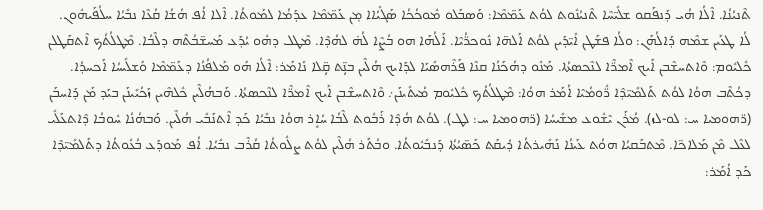ܬܶܢܝܳܢܳܐ. ܐܶܠܳܐ ܗܳܝ ܕܰܢܦܰܩܘ ܫܠܺܝ̈ܚܶܐ ܬܶܢܝܳܢܽܘܬ ܠܘܳܬ ܥܰܡ̈ܡܶܐ: ܘܰܣܒܰܠܘ ܡܽܘܟܳܟܳܐ ܣܰܓܺܝܳܐܐ ܡ̣ܢ ܥܰܡ̈ܡܶܐ ܥܕܰܡܳܐ ܠܡܰܘܬܳܐ. ܐܶܠܐ ܐܳܦ ܗܳܫܳܐ ܩܳܥܶܐ ܢܒܺܝܳܐ ܚܠܳܦܰܝܗܽܘܢ.
ܠܳܐ ܛܥܰܝܢ ܫܡܶܗ ܕܰܐܠܳܗܰܢ: ܘܠܳܐ ܦܫܰܛܢ ܐܺܝ̈ܕܰܝܢ ܠܘܳܬ ܐܰܠܗ̈ܐ ܢܽܘܟܪ̈ܳܝܶܐ. ܐܰܠܳܗܰܐ ܗܘ ܒܳܨܶܐ ܠܳܗ̇ ܠܗܳܕܶܐ. ܡܶܛܠ ܕܗܽܘ ܝܳܕܰܥ ܡܰܚܫ̈ܒܳܬܶܗ ܕܠܶܒܳܐ. ܡܶܛܠܳܬܳܟ ܐܶܬܩܰܛܠܢ ܟܽܠܝܽܘܡ: ܘܶܐܬܚܫܶܒܢ ܐܰܝܟ ܐܶܡܪ̈ܶܐ ܠܢܶܟܣܬܳܐ. ܡܰܢܽܘ ܕܗܳܟܰܢܳܐ ܩܢܶܐ ܦܰܪܶܗܣܺܝܰܐ ܠܕܰܐܝܟ ܗܳܠܶܝܢ ܒܢܴ̈ܬ ܩܴ̈ܠܐ ܢܺܐܡܰܪ: ܐܶܠܳܐ ܗܰܘ ܡܰܠܦܳܢܳܐ ܕܥܰܡ̈ܡܶܐ ܘܰܫܠܺܝܚܳܐ ܐܰܟܚܕܳܐ. ܕܟܳܬܶܒ ܗܘܳܐ ܠܘܳܬ ܬܰܠܡܺܝ̈ܕܶܐ ܪ̈ܽܘܡܳܝܶܐ ܐܳܡܰܪ ܗܘܳܐ: ܡܶܛܠܳܬܳܟ ܟܽܠܝܽܘܡ ܡܳܝܬܺܝܢܰܢ܇ ܘܶܐܬܚܫܶܒܢ ܐܰܝܟ ܐܶܡܪ̈ܶܐ ܠܢܶܟܣܬܳܐ. ܘܰܒܗܳܠܶܝܢ ܟܽܠܗܶܝܢ ܙܰܟܳܝܺܝܢܰܢ ܒܝܰܕ ܡܰܢ ܕܰܐܚܒܰܢ (ܪ̈ܗܘܡܝܐ ܚ: ܠܘ-ܠܙ). ܡܳܪܰܢ ܝܶܫܽܘܥ ܡܫܺܝܚܳܐ (ܪ̈ܗܘܡܝܐ ܚ: ܠܛ). ܠܘܳܬ ܗܳܕܶܐ ܪܰܒܽܘܬ ܠܶܒܳܐ ܚܳܐܱܪ ܗܘܳܐ ܢܒܺܝܳܐ ܟܰܕ ܐܶܬܢܰܒܺܝ ܗܳܠܶܝܢ. ܘܰܒܗܳܢܳܐ ܚܽܘܒܳܐ ܕܶܐܬܥܰܠܺܝ ܠܥܶܠ ܡܶܢ ܡܰܠܐܟ̈ܐ. ܡܶܬܒܰܩܝܳܐ ܗܘܳܬ ܥܰܝܢܳܐ ܢܰܗܺܝܪܬܳܐ ܕܳܝܩܰܬ ܟܰܣ̈ܝܳܬܳܐ ܕܰܢܒܺܝܽܘܬܳܐ. ܘܒܳܬܰܪ ܗܳܠܶܝܢ ܠܘܳܬ ܨܠܽܘܬܳܐ ܩܳܪܶܒ ܢܒܺܝܳܐ. ܐܳܦ ܡܰܘܕܰܥ ܒܳܥܽܘܬܳܐ ܕܬܰܠܡܺܝ̈ܕܶܐ ܟܰܕ ܐܳܡܰܪ: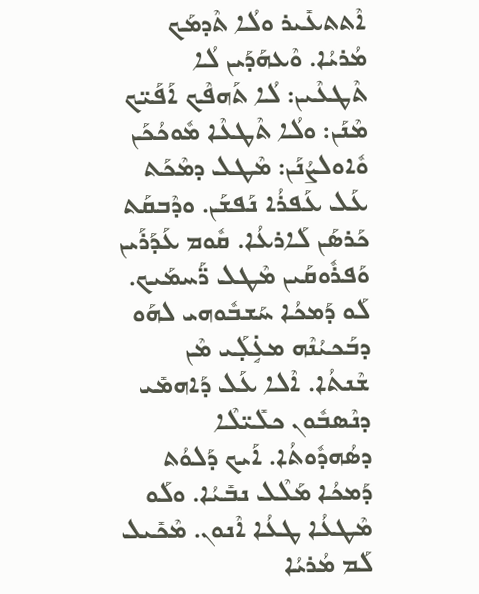ܐܶܬܬܥܺܝܪ ܘܠܳܐ ܬܶܕܡܰܟ ܡܳܪܝܳܐ. ܘܶܥܗܰܕܰܝܢ ܠܳܐ ܬܶܛܥܶܝܢ: ܠܳܐ ܬܰܗܦܶܟ ܐܰܦܰܝ̈ܟ ܡܶܢܰܢ: ܘܠܳܐ ܬܶܛܥܶܐ ܡܽܘܟܳܟܰܢ ܘܽܐܘܠܨܳܢܰܢ: ܡܶܛܠ ܕܡܶܟܰܬ ܥܰܠ ܥܰܦܪܳܐ ܢܰܦܫܰܢ. ܘܕܶܒܩܰܬ ܟܰܪܣܰܢ ܠܰܐܪܥܳܐ. ܩܽܘܡ ܥܰܕܰܪܰܝܢ ܘܰܦܪܽܘܩܰܝܢ ܡܶܛܠ ܪ̈ܰܚܡܰܝܟ. ܠܰܘ ܕܰܡܟܳܐ ܚܰܫܒܽܘܗܝ ܠܗܰܘ ܕܒܰܟܝܳܢܶܗ ܡܥܱ̇ܠ̣ܰܝ ܡܶܢ ܫܶܢܬܳܐ. ܐܶܠܐ ܥܰܠ ܕܰܐܗܡܺܝ ܕܢܶܣܒܽܘܢ ܟܠܺܝ̈ܠܶܐ ܕܣܳܗܕܽܘܬܳܐ. ܐܰܝܟ ܕܰܠܘܳܬ ܕܰܡܟܳܐ ܡܰܠܶܠ ܢܒܺܝܳܐ. ܘܠܰܘ ܡܶܛܥܳܐ ܛܥܳܐ ܐܶܢܘܢ. ܡܶܟܺܝܠ ܠܰܡ ܡܳܪܝܳܐ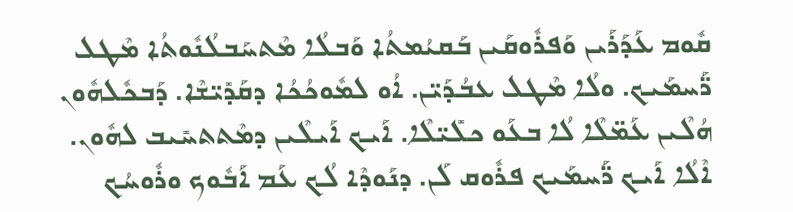ܩܽܘܡ ܥܰܕܰܪܰܝܢ ܘܰܦܪܽܘܩܰܝܢ ܒܰܩܝܳܡܬܳܐ ܘܰܒܠܳܐ ܡܶܬܚܰܒܠܳܢܽܘܬܳܐ ܡܶܛܠ ܪ̈ܰܚܡܰܝܟ. ܘܠܳܐ ܡܶܛܠ ܥܒܳܕܰܝ̈ܢ. ܐܳܘ ܠܡܽܘܟܳܟܳܐ ܕܩܰܕܺܝ̈ܫܶܐ. ܕܰܒܟܽܠܗܽܘܢ ܗܳܠܶܝܢ ܥܰܡ̈ܠܶܐ ܠܳܐ ܒܥܰܘ ܟܠܺܝ̈ܠܶܐ. ܐܰܝܟ ܐܰܝܠܶܝܢ ܕܡܶܬܬܚܺܝܒ ܠܗܽܘܢ. ܐܶܠܳܐ ܐܰܝܟ ܪ̈ܰܚܡܰܝܟ ܦܪܽܘܩ ܠܰܢ. ܕܢܰܘܕܶܐ ܠܳܟ ܥܰܡ ܐܰܒܽܘܟ ܘܪܽܘܚܳܟ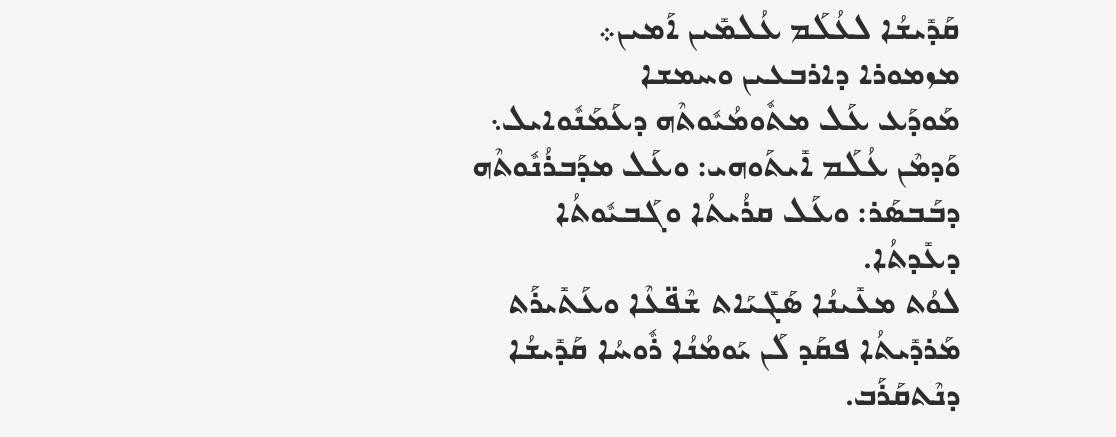ܩܰܕܺܝܫܳܐ ܠܥܳܠܰܡ ܥܳܠܡܺܝܢ ܐܰܡܝܢ܀
ܡܙܡܘܪܐ ܕܐܪܒܥܝܢ ܘܚܡܫܐ
ܡܰܘܕܰܥ ܥܰܠ ܡܬܽܘܡܳܝܽܘܬܶܗ ܕܥܰܡܰܢܽܘܐܝܠ܆ ܘܰܕܡܶܢ ܥܳܠܰܡ ܐܺܝܬܰܘܗܝ: ܘܥܰܠ ܡܕܰܒܪܳܢܽܘܬܶܗ ܕܒܰܒܣܰܪ: ܘܥܰܠ ܩܪܳܝܬܳܐ ܘܓܰܒܝܽܘܬܳܐ ܕܥܺܕܬܳܐ.
ܠܘܳܬ ܡܥܺܝܢܳܐ ܣܰܓܺܝܰܐܬ ܫܶܦ̈ܥܶܐ ܘܥܰܬܺܝܪܰܬ ܡܰܪܕܺܝܬܳܐ ܦܩܰܕ ܠܰܢ ܝܰܘܡܳܢܳܐ ܪܽܘܚܳܐ ܩܰܕܺܝܫܳܐ ܕܢܶܬܩܰܪܰܒ.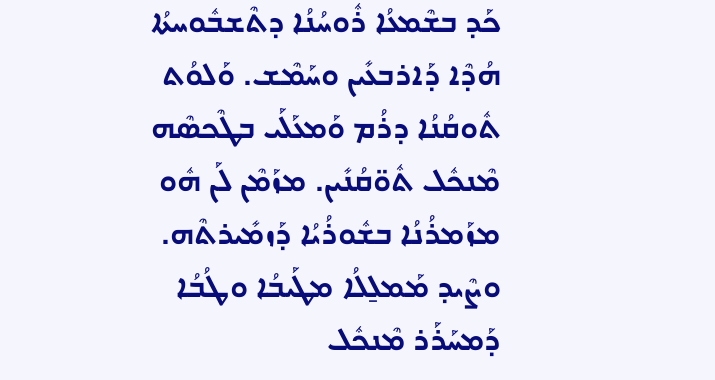ܟܰܕ ܒܫܶܡܥܳܐ ܪܽܘܚܳܢܳܐ ܕܬܶܫܒܽܘܚܬܳܐ ܗܳܕܶܐ ܕܰܐܪܒܥܺܝܢ ܘܚܰܡܶܫ. ܘܰܠܘܳܬ ܬܽܘܩܳܢܳܐ ܕܪܳܡ ܘܰܡܥܰܠܰܝ ܒܛܶܟܣܶܗ ܡܶܢܟܽܠ ܬܽܘ̈ܩܳܢܺܝܢ. ܡܙܰܡܶܢ ܠܰܢ ܗܽܘ ܡܙܰܡܪܳܢܳܐ ܒܫܽܘܪܳܝܳܐ ܕܰܙܡܺܝܪܬܶܗ. ܘܨܶܝܕ ܡܰܡܠ̱ܠܳܐ ܡܛܰܝܒܳܐ ܘܛܳܒܳܐ ܕܰܡܚܰܪܰܪ ܡܶܢܟܽܠ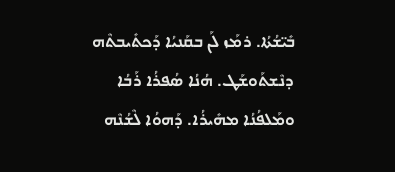ܒܺܝ̈ܫܳܬܳܐ. ܪܡܰܙ ܠܰܢ ܒܩܰܢܝܳܐ ܕܰܟܬܺܝܒܬܶܗ ܕܢܶܫܬܰܘܫܰܛ. ܗܳܢܳܐ ܣܳܦܪܳܐ ܪܰܒܳܐ ܘܡܰܠܦܳܢܳܐ ܡܗܺܝܪܳܐ. ܕܰܗܘܳܐ ܠܶܫܳܢܶܗ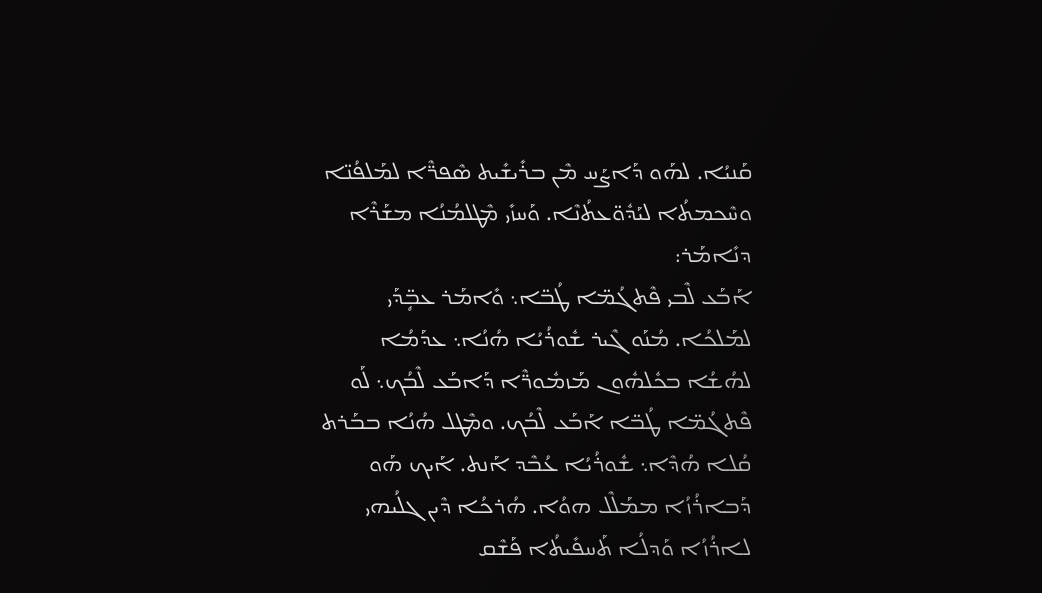ܩܰܢܝܳܐ. ܠܗܰܘ ܕܰܐܨܰܚ ܡܶܢ ܒܪܺܝܫܺܝܬ ܣܶܦܪ̈ܶܐ ܠܡܰܠܦܳܢ̈ܐ ܘܚܶܟܡܬܳܐ ܠܝܰܕܽܘ̈ܥܬܳܢܶܐ. ܘܰܚܙܺܝ ܡܶܛܠܡܳܢܳܐ ܡܫܰܪܶܐ ܕܢܺܐܡܰܪ:
ܐܰܒܰܥ ܠܶܒܝ ܦܶܬܓܳܡ̈ܐ ܛܳܒ̈ܐ܆ ܘܺܐܡܰܪ ܥܒܴ̈ܕܰܝ ܠܡܰܠܟܳܐ. ܡܳܢܰܘ ܓܶܝܪ ܫܽܘܪܳܝܳܐ ܗܳܢܳܐ܆ ܥܕܰܡܳܐ ܠܗܳܫܳܐ ܒܟܽܠܗܽܘܢ ܡܰܙܡܽܘܪ̈ܶܐ ܕܰܐܒܰܥ ܠܶܒܳܟ܆ ܠܰܘ ܦܶܬܓܳܡ̈ܐ ܛܳܒ̈ܐ ܐܰܒܰܥ ܠܶܒܳܟ. ܘܡܶܛܠ ܗܳܢܳܐ ܒܒܰܪܬ ܩܳܠܐ ܗܳܕܶܐ܆ ܫܽܘܪܳܝܳܐ ܥܳܒܶܕ ܐܰܢܬ. ܐܰܝܟ ܗܰܘ ܕܰܒܐܪܳܙܳܐ ܡܡܰܠܶܠ ܗܘܳܐ. ܗܳܪܟܳܐ ܕܶܝܢ ܓܠܳܝܗܝ ܠܐܪܳܙܳܐ ܘܰܕܠܳܐ ܬܰܚܦܺܝܬܳܐ ܦܰܫܶܩ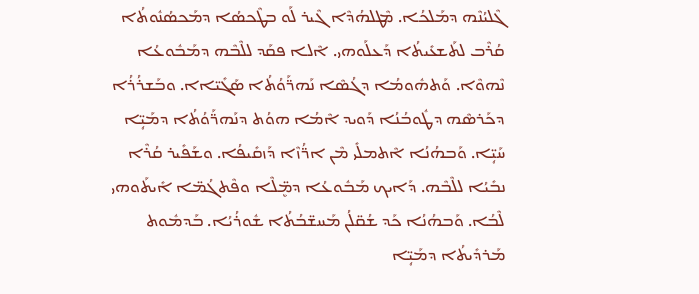ܓܶܠܝܳܢܶܗ ܕܡܰܠܟܳܐ. ܡܶܛܠܗܳܕܶܐ ܓܶܝܪ ܠܰܘ ܒܛܶܟܣܳܐ ܕܡܰܟܣܳܢܽܘܬܳܐ ܩܳܪܶܒ ܠܬܰܫܥܺܝܬܳܐ ܕܰܥܠܰܘܗܝ. ܐܶܠܐ ܦܩܰܕ ܠܠܶܒܶܗ ܕܡܰܒܽܘܥܳܐ ܢܶܗܘܶܐ. ܘܰܬܗܽܘܡܳܐ ܕܓܳܣܶܐ ܢܰܗܪ̈ܰܘܳܬܳܐ ܣܰܓܺܝ̈ܐܐ. ܘܒܰܫܪܳܪܳܐ ܕܟܰܪܣܶܗ ܕܛܽܘܒܳܢܳܐ ܕܰܘܝܕ ܐܶܡܳܐ ܗܘܳܬ ܕܢܰܗܪ̈ܰܘܳܬܳܐ ܕܡܰܝܴ̈ܐ ܚܰܝܴ̈ܐ. ܘܰܒܗܳܢܳܐ ܐܶܬܡܠܺܝ ܡܶܢ ܐܪ̈ܳܙܶܐ ܕܰܙܩܺܝܦܳܐ. ܘܫܰܦܺܝܪ ܩܳܪܶܐ ܢܒܺܝܳܐ ܠܠܶܒܶܗ. ܕܰܐܝܟ ܡܰܒܽܘܥܳܐ ܕܡܷ̈ܠܶܐ ܘܦܶܬܓܳܡ̈ܐ ܐܺܝܬܰܘܗܝ ܠܶܒܳܐ. ܘܰܒܗܳܢܳܐ ܟܰܕ ܫܳܩ̈ܠܳܢ ܡܰܚܫ̈ܒܳܬܳܐ ܫܽܘܪܳܝܳܐ. ܒܰܕܡܽܘܬ ܡܰܪܕܺܝܬܳܐ ܕܡܰܝܴ̈ܐ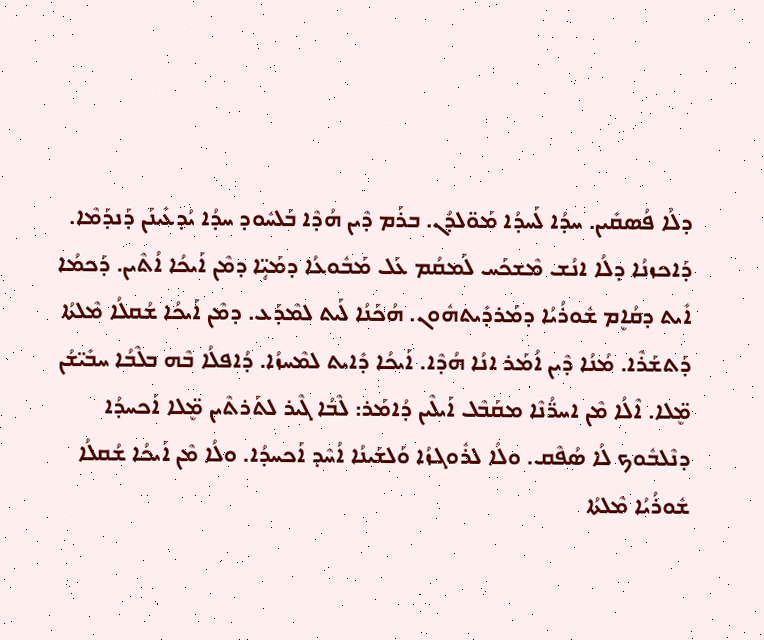ܕܠܳܐ ܦܳܣܩܺܝܢ. ܚܕܳܐ ܠܰܚܕܳܐ ܡܰܘ̈ܠܕܳܢ. ܒܪܰܡ ܕܶܝܢ ܗܳܕܶܐ ܒܰܠܚܽܘܕ ܚܕܳܐ ܝܳܕܥܺܝܢܰܢ ܕܰܢܕܰܡܶܐ. ܕܰܐܟܙܢܳܐ ܕܠܳܐ ܐܢܳܫ ܡܶܫܟܰܚ ܠܰܡܩܳܡ ܥܰܠ ܡܰܒܽܘܥܳܐ ܕܡܰܝܴ̈ܐ ܕܡܶܢ ܐܰܝܟܳܐ ܐܳܬܶܝܢ. ܕܰܟܡܳܐ ܐܺܝܬ ܕܩܳܐܷܡ ܫܽܘܪܳܝܳܐ ܕܡܰܪܕܺܝܬܗܽܘܢ. ܗܳܟܰܢܳܐ ܠܰܝܬ ܠܡܶܕܰܥ. ܕܡܶܢ ܐܰܝܟܳܐ ܫܳܩܠܳܐ ܡܶܠܬܳܐ ܕܰܬܫܰܪܶܐ. ܡܳܢܳܐ ܕܶܝܢ ܐܳܡܰܪ ܐܢܳܐ ܗܳܕܶܐ. ܐܰܝܟܳܐ ܕܺܐܝܬ ܠܡܶܚܙܳܐ. ܕܳܐܦܠܳܐ ܒܶܗ ܒܠܶܒܳܐ ܚܒܺܝ̈ܫܳܢ ܡܷ̈ܠܐ. ܐܶܠܳܐ ܡܶܢ ܐܚܪ̈ܳܢܶܐ ܡܩܰܒܶܠ ‌ܐܰܝܠܶܝܢ ܕܳܐܡܰܪ: ܠܶܒܳܐ ܓܶܝܪ ܠܬܰܪܬܶܝܢ ܡܷ̈ܠܐ ܐܰܟܚܕܳܐ ܕܢܶܠܒܽܘܟ ܠܳܐ ܣܳܦܶܩ. ܘܠܳܐ ܠܪܽܘܓܙܳܐ ܘܰܠܫܰܝܢܳܐ ܐܳܚܶܕ ܐܰܟܚܕܳܐ. ܘܠܳܐ ܡܶܢ ܐܰܝܟܳܐ ܫܳܩܠܳܐ ܫܽܘܪܳܝܳܐ ܡܶܠܬܳܐ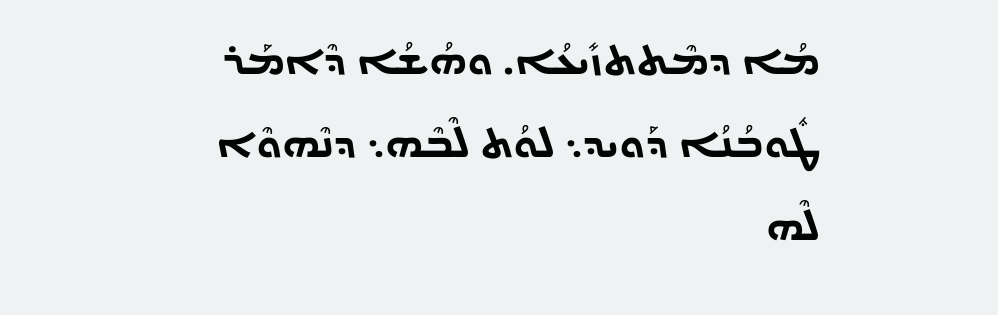ܡܳܐ ܕܡܶܬܬܙܺܝܥܳܐ. ܘܗܳܫܳܐ ܕܶܐܡܰܪ ܛܽܘܒܳܢܳܐ ܕܰܘܝܕ܆ ܠܘܳܬ ܠܶܒܶܗ܆ ܕܢܶܗܘܶܐ ܠܶܗ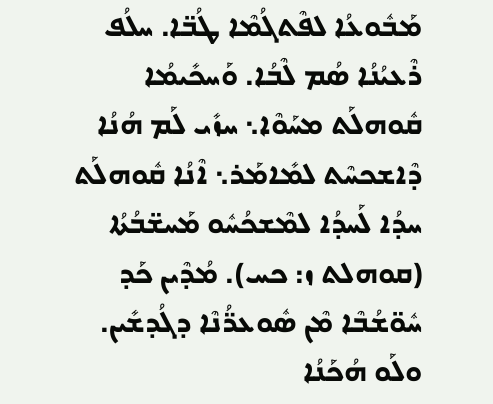ܡܰܒܽܘܥܳܐ ܠܦܶܬܓܳܡܶܐ ܛܳܒ̈ܐ. ܚܠܳܦ ܪܶܥܝܳܢܳܐ ܣܳܡ ܠܶܒܳܐ. ܘܰܚܟܺܝܡܳܐ ܩܽܘܗܠܰܬ ܡܚܰܘܶܐ܆ ܚܙܺܝ ܠܰܡ ܗܳܢܳܐ ܕܶܐܫܟܚܶܬ ܠܡܺܐܡܰܪ܆ ܐܶܢܳܐ ܩܽܘܗܠܰܬ ܚܕܳܐ ܠܰܚܕܳܐ ܠܡܶܫܟܳܚܽܘ ܡܰܚܫ̈ܒܳܬܳܐ (ܩܘܗܠܬ ܙ: ܟܚ). ܡܳܕܶܝܢ ܟܰܕ ܚܽܘ̈ܫܳܒܶܐ ܡܶܢ ܣܽܘܥܪ̈ܳܢܶܐ ܕܓܳܕܫܺܝܢ. ܘܠܰܘ ܗܳܟܰܢܳܐ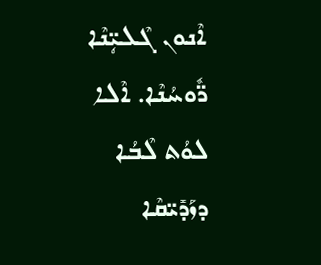ܐܶܢܘܢ ܓܶܠܝܴ̈ܢܶܐ ܪ̈ܽܘܚܳܢܶܐ. ܐܶܠܐ ܠܘܳܬ ܠܶܒܳܐ ܕܙܰܕܺܝ̈ܩܶܐ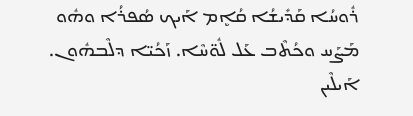ܪܽܘܚܳܐ ܩܰܕܺܝܫܳܐ ܩܳܐܷܡ ܐܰܝܟ ܣܳܦܪܳܐ ܘܗܽܘ ܡܰܨܰܚ ܘܟܳܬܶܒ ܥܰܠ ܠܽܘ̈ܚܶܐ. ܙܰܟܳܝ̈ܐ ܕܠܶܒܗܽܘܢ. ܐܰܝܠܶܝܢ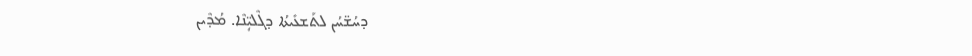ܕܚܳܫ̈ܚܳܢ ܠܬܰܫܥܺܝܬܳܐ ܕܓܶܠܝܴ̈ܢܶܐ. ܡܳܕܶܝܢ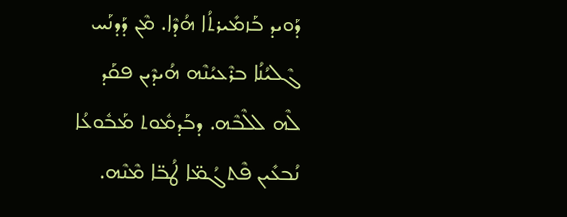ܕܰܘܝܕ ܒܰܙܡܺܝܪܬܳܐ ܗܳܕܶܐ. ܡܶܢ ܕܰܕܢܰܚ ܓܶܠܝܳܢܳܐ ܒܪܶܥܝܳܢܶܗ ܗܳܝܕܶܝܢ ܦܩܰܕ ܠܶܗ ܠܠܶܒܶܗ. ܕܒܰܕܡܽܘܬ ܡܰܒܽܘܥܳܐ ܢܳܒܥܺܝܢ ܦܶܬܓܳܡ̈ܐ ܛܳܒ̈ܐ ܡܶܢܶܗ.